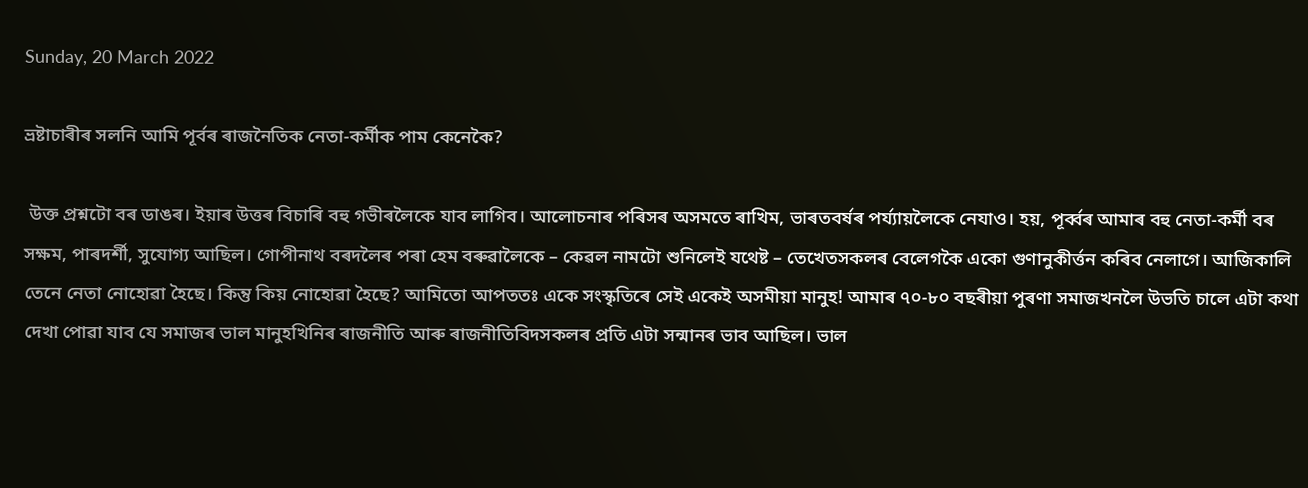Sunday, 20 March 2022

ভ্ৰষ্টাচাৰীৰ সলনি আমি পূৰ্বৰ ৰাজনৈতিক নেতা-কৰ্মীক পাম কেনেকৈ?

 উক্ত প্ৰশ্নটো বৰ ডাঙৰ। ইয়াৰ উত্তৰ বিচাৰি বহু গভীৰলৈকে যাব লাগিব। আলোচনাৰ পৰিসৰ অসমতে ৰাখিম, ভাৰতবৰ্ষৰ পৰ্য্যায়লৈকে নেযাও। হয়, পূৰ্ব্বৰ আমাৰ বহু নেতা-কৰ্মী বৰ সক্ষম, পাৰদৰ্শী, সুযোগ্য আছিল। গোপীনাথ বৰদলৈৰ পৰা হেম বৰুৱালৈকে – কেৱল নামটো শুনিলেই যথেষ্ট – তেখেতসকলৰ বেলেগকৈ একো গুণানুকীৰ্ত্তন কৰিব নেলাগে। আজিকালি তেনে নেতা নোহোৱা হৈছে। কিন্তু কিয় নোহোৱা হৈছে? আমিতো আপততঃ একে সংস্কৃতিৰে সেই একেই অসমীয়া মানুহ! আমাৰ ৭০-৮০ বছৰীয়া পুৰণা সমাজখনলৈ উভতি চালে এটা কথা দেখা পোৱা যাব যে সমাজৰ ভাল মানুহখিনিৰ ৰাজনীতি আৰু ৰাজনীতিবিদসকলৰ প্ৰতি এটা সন্মানৰ ভাব আছিল। ভাল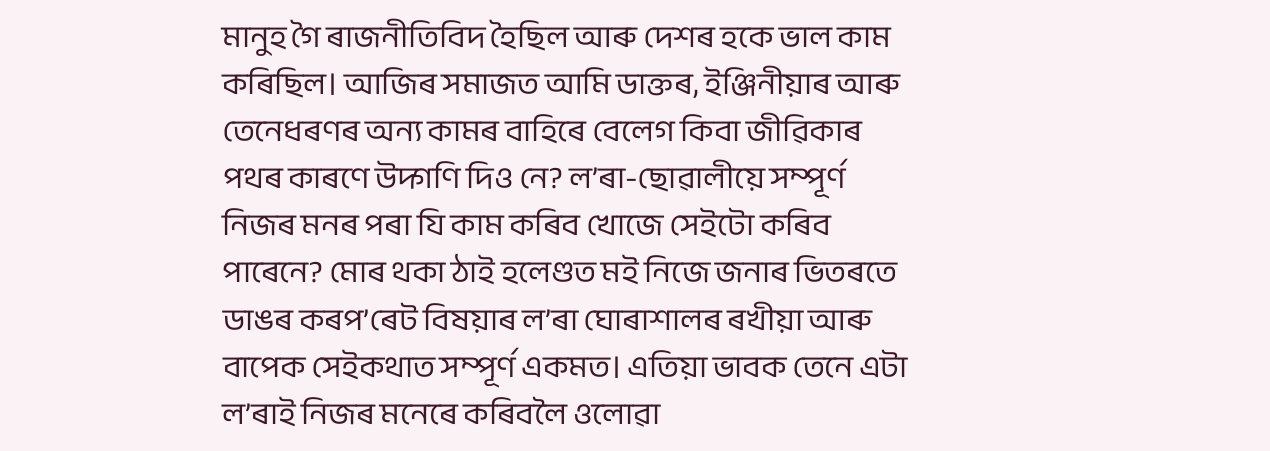মানুহ গৈ ৰাজনীতিবিদ হৈছিল আৰু দেশৰ হকে ভাল কাম কৰিছিল। আজিৰ সমাজত আমি ডাক্তৰ, ইঞ্জিনীয়াৰ আৰু তেনেধৰণৰ অন্য কামৰ বাহিৰে বেলেগ কিবা জীৱিকাৰ পথৰ কাৰণে উদ্গণি দিও নে? ল’ৰা-ছোৱালীয়ে সম্পূৰ্ণ নিজৰ মনৰ পৰা যি কাম কৰিব খোজে সেইটো কৰিব পাৰেনে? মোৰ থকা ঠাই হলেণ্ডত মই নিজে জনাৰ ভিতৰতে ডাঙৰ কৰপ’ৰেট বিষয়াৰ ল’ৰা ঘোৰাশালৰ ৰখীয়া আৰু বাপেক সেইকথাত সম্পূৰ্ণ একমত। এতিয়া ভাবক তেনে এটা ল’ৰাই নিজৰ মনেৰে কৰিবলৈ ওলোৱা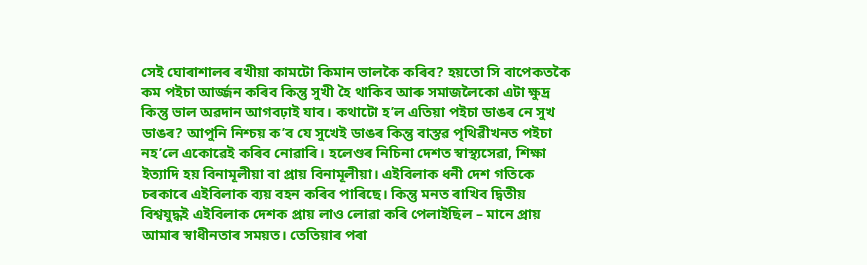সেই ঘোৰাশালৰ ৰখীয়া কামটো কিমান ভালকৈ কৰিব? হয়তো সি বাপেকতকৈ কম পইচা আৰ্জ্জন কৰিব কিন্তু সুখী হৈ থাকিব আৰু সমাজলৈকো এটা ক্ষুদ্ৰ কিন্তু ভাল অৱদান আগবঢ়াই যাব। কথাটো হ’ল এতিয়া পইচা ডাঙৰ নে সুখ ডাঙৰ? আপুনি নিশ্চয় ক’ব যে সুখেই ডাঙৰ কিন্তু বাস্তৱ পৃথিৱীখনত পইচা নহ’লে একোৱেই কৰিব নোৱাৰি। হলেণ্ডৰ নিচিনা দেশত স্বাস্থ্যসেৱা, শিক্ষা ইত্যাদি হয় বিনামূলীয়া বা প্ৰায় বিনামূলীয়া। এইবিলাক ধনী দেশ গতিকে চৰকাৰে এইবিলাক ব্যয় বহন কৰিব পাৰিছে। কিন্তু মনত ৰাখিব দ্বিতীয় বিশ্বযুদ্ধই এইবিলাক দেশক প্ৰায় লাও লোৱা কৰি পেলাইছিল – মানে প্ৰায় আমাৰ স্বাধীনতাৰ সময়ত। তেতিয়াৰ পৰা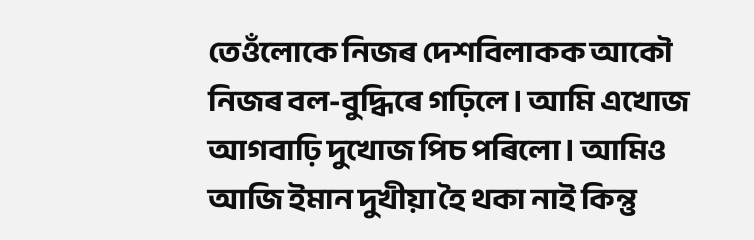তেওঁলোকে নিজৰ দেশবিলাকক আকৌ নিজৰ বল-বুদ্ধিৰে গঢ়িলে। আমি এখোজ আগবাঢ়ি দুখোজ পিচ পৰিলো। আমিও আজি ইমান দুখীয়া হৈ থকা নাই কিন্তু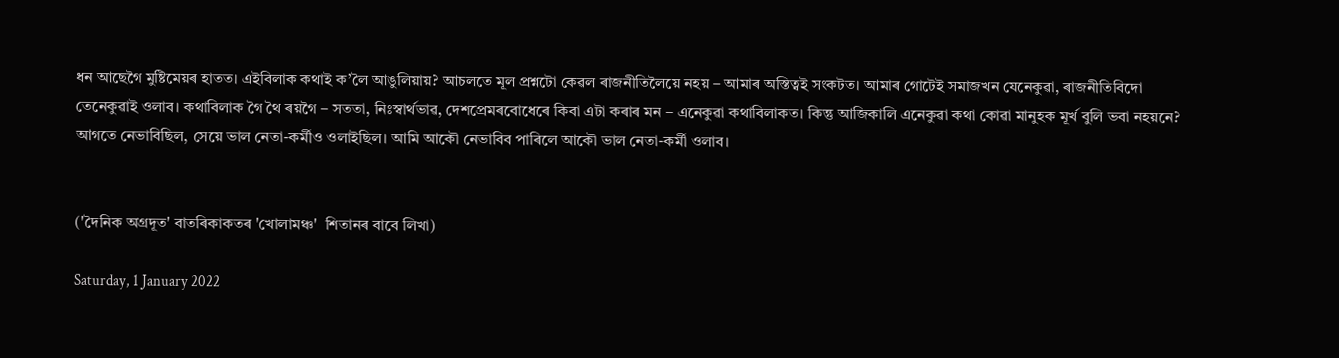ধন আছেগৈ মুষ্টিমেয়ৰ হাতত। এইবিলাক কথাই ক’লৈ আঙুলিয়ায়? আচলতে মূল প্ৰশ্নটো কেৱল ৰাজনীতিলৈয়ে নহয় – আমাৰ অস্তিত্বই সংকটত। আমাৰ গোটেই সমাজখন যেনেকুৱা, ৰাজনীতিবিদো তেনেকুৱাই ওলাব। কথাবিলাক গৈ থৈ ৰয়গৈ – সততা, নিঃস্বাৰ্থভাৱ, দেশপ্ৰেমৰবোধেৰে কিবা এটা কৰাৰ মন – এনেকুৱা কথাবিলাকত। কিন্তু আজিকালি এনেকুৱা কথা কোৱা মানুহক মূৰ্খ বুলি ভবা নহয়নে? আগতে নেভাবিছিল, সেয়ে ভাল নেতা-কৰ্মীও ওলাইছিল। আমি আকৌ নেভাবিব পাৰিলে আকৌ ভাল নেতা-কৰ্মী ওলাব।


('দৈনিক অগ্ৰদূত' বাতৰিকাকতৰ 'খোলামঞ্চ'  শিতানৰ বাবে লিখা)

Saturday, 1 January 2022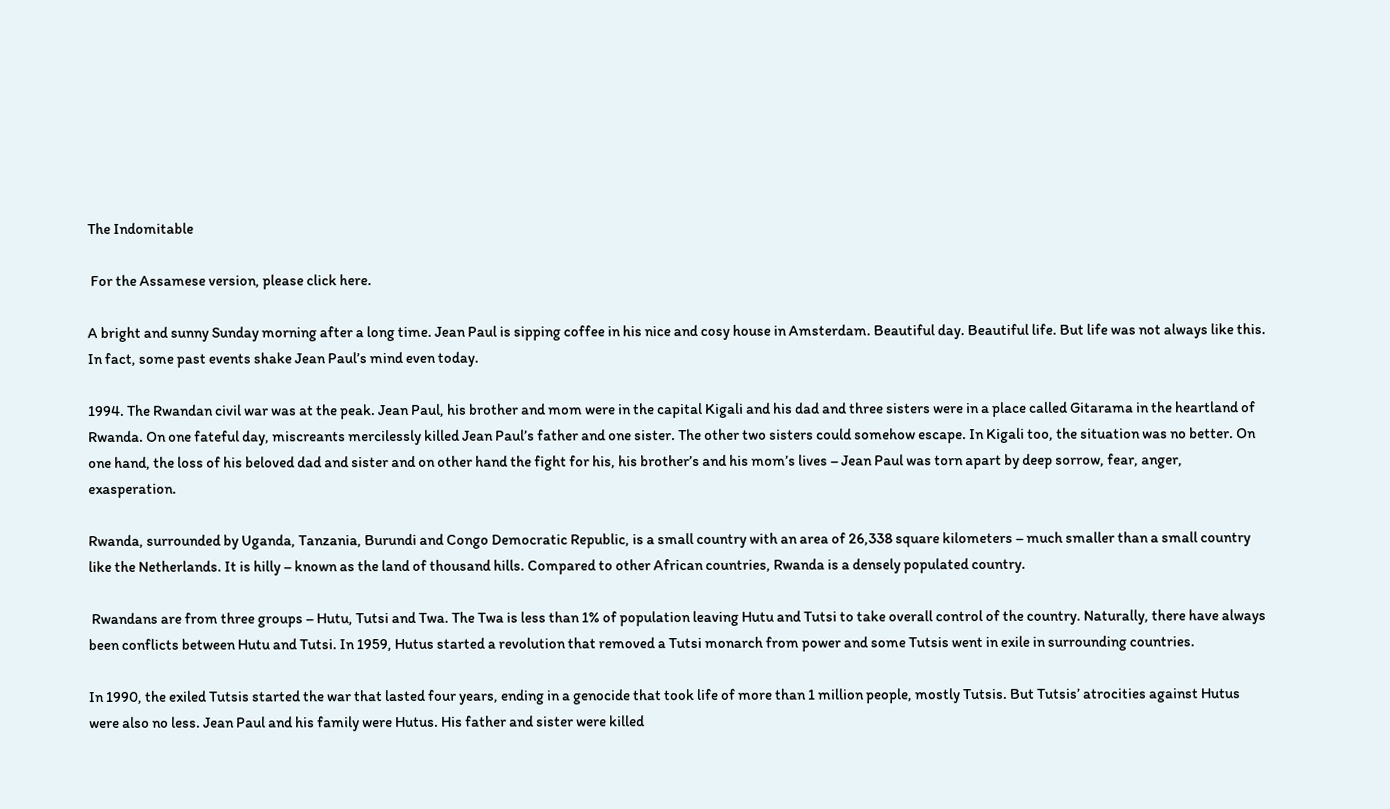The Indomitable

 For the Assamese version, please click here.

A bright and sunny Sunday morning after a long time. Jean Paul is sipping coffee in his nice and cosy house in Amsterdam. Beautiful day. Beautiful life. But life was not always like this. In fact, some past events shake Jean Paul’s mind even today.

1994. The Rwandan civil war was at the peak. Jean Paul, his brother and mom were in the capital Kigali and his dad and three sisters were in a place called Gitarama in the heartland of Rwanda. On one fateful day, miscreants mercilessly killed Jean Paul’s father and one sister. The other two sisters could somehow escape. In Kigali too, the situation was no better. On one hand, the loss of his beloved dad and sister and on other hand the fight for his, his brother’s and his mom’s lives – Jean Paul was torn apart by deep sorrow, fear, anger, exasperation.

Rwanda, surrounded by Uganda, Tanzania, Burundi and Congo Democratic Republic, is a small country with an area of 26,338 square kilometers – much smaller than a small country like the Netherlands. It is hilly – known as the land of thousand hills. Compared to other African countries, Rwanda is a densely populated country.

 Rwandans are from three groups – Hutu, Tutsi and Twa. The Twa is less than 1% of population leaving Hutu and Tutsi to take overall control of the country. Naturally, there have always been conflicts between Hutu and Tutsi. In 1959, Hutus started a revolution that removed a Tutsi monarch from power and some Tutsis went in exile in surrounding countries.

In 1990, the exiled Tutsis started the war that lasted four years, ending in a genocide that took life of more than 1 million people, mostly Tutsis. But Tutsis’ atrocities against Hutus were also no less. Jean Paul and his family were Hutus. His father and sister were killed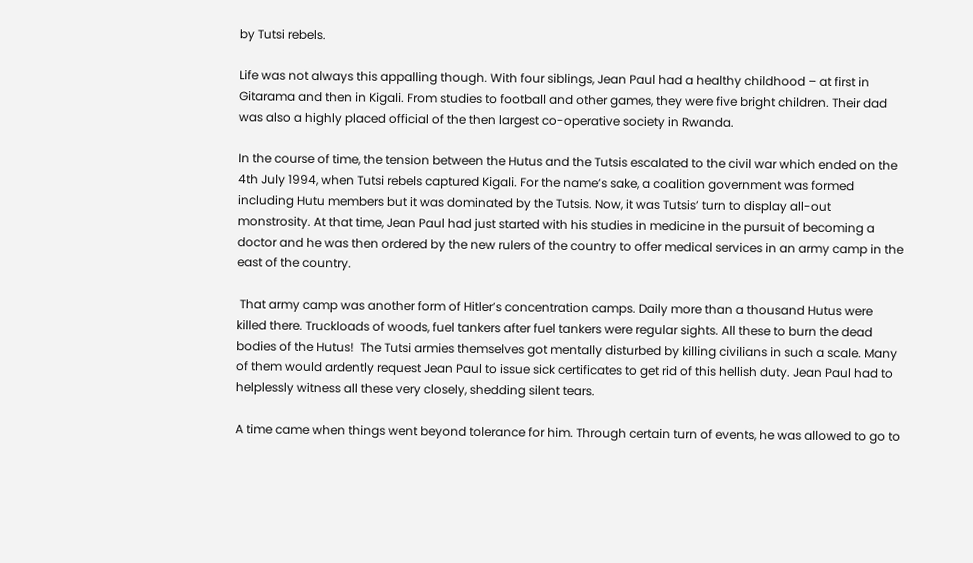by Tutsi rebels.

Life was not always this appalling though. With four siblings, Jean Paul had a healthy childhood – at first in Gitarama and then in Kigali. From studies to football and other games, they were five bright children. Their dad was also a highly placed official of the then largest co-operative society in Rwanda.

In the course of time, the tension between the Hutus and the Tutsis escalated to the civil war which ended on the 4th July 1994, when Tutsi rebels captured Kigali. For the name’s sake, a coalition government was formed including Hutu members but it was dominated by the Tutsis. Now, it was Tutsis’ turn to display all-out monstrosity. At that time, Jean Paul had just started with his studies in medicine in the pursuit of becoming a doctor and he was then ordered by the new rulers of the country to offer medical services in an army camp in the east of the country.

 That army camp was another form of Hitler’s concentration camps. Daily more than a thousand Hutus were killed there. Truckloads of woods, fuel tankers after fuel tankers were regular sights. All these to burn the dead bodies of the Hutus!  The Tutsi armies themselves got mentally disturbed by killing civilians in such a scale. Many of them would ardently request Jean Paul to issue sick certificates to get rid of this hellish duty. Jean Paul had to helplessly witness all these very closely, shedding silent tears.

A time came when things went beyond tolerance for him. Through certain turn of events, he was allowed to go to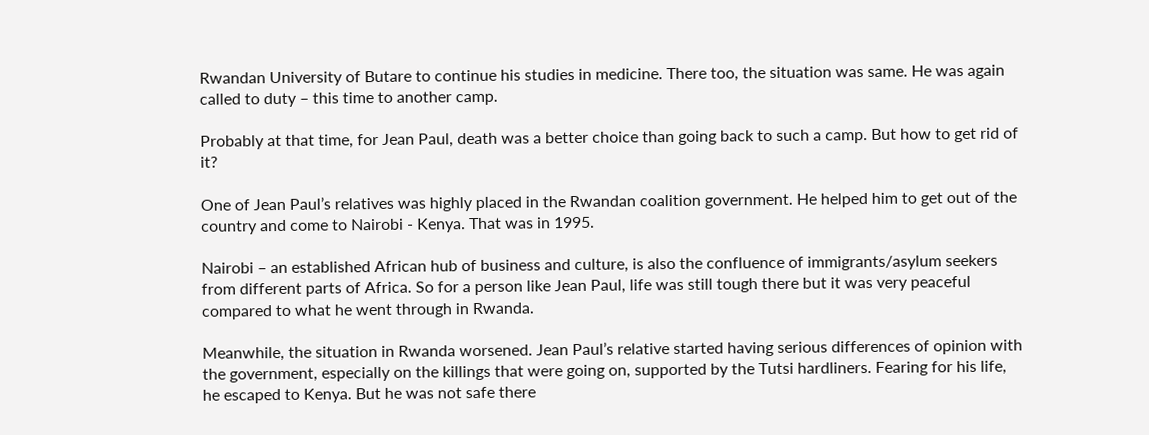Rwandan University of Butare to continue his studies in medicine. There too, the situation was same. He was again called to duty – this time to another camp.

Probably at that time, for Jean Paul, death was a better choice than going back to such a camp. But how to get rid of it?

One of Jean Paul’s relatives was highly placed in the Rwandan coalition government. He helped him to get out of the country and come to Nairobi - Kenya. That was in 1995.

Nairobi – an established African hub of business and culture, is also the confluence of immigrants/asylum seekers from different parts of Africa. So for a person like Jean Paul, life was still tough there but it was very peaceful compared to what he went through in Rwanda.

Meanwhile, the situation in Rwanda worsened. Jean Paul’s relative started having serious differences of opinion with the government, especially on the killings that were going on, supported by the Tutsi hardliners. Fearing for his life, he escaped to Kenya. But he was not safe there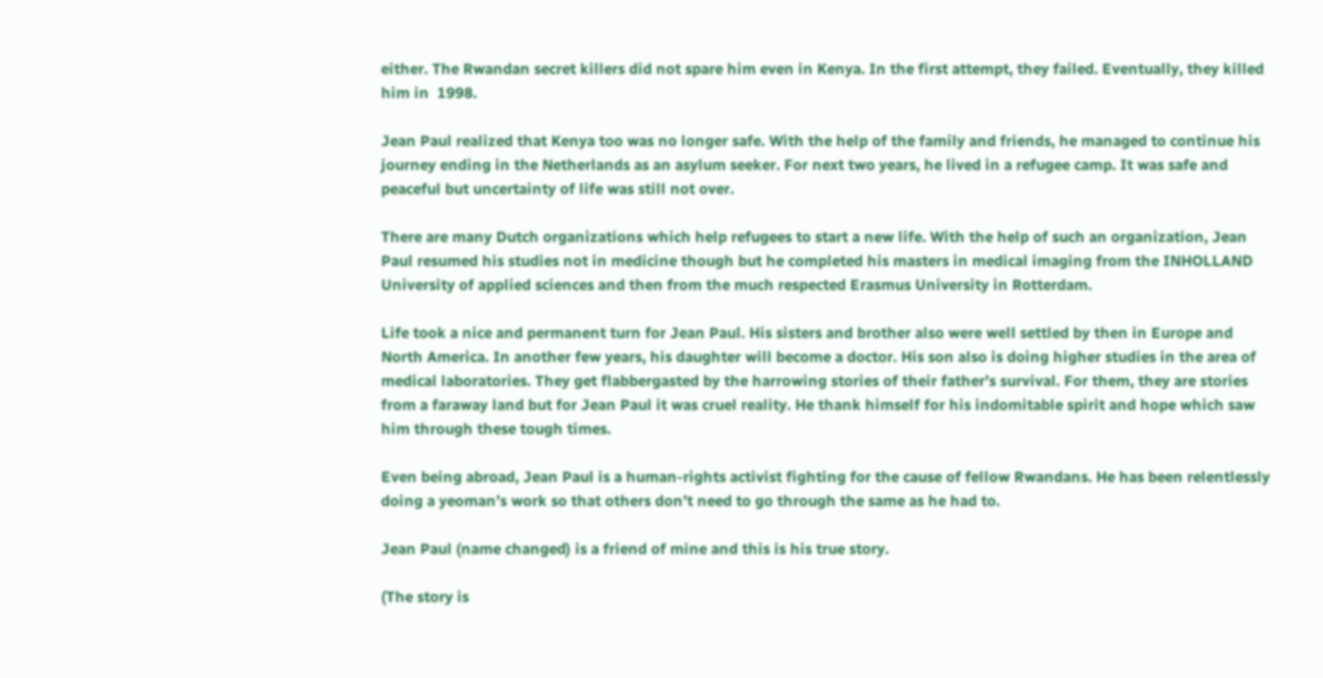either. The Rwandan secret killers did not spare him even in Kenya. In the first attempt, they failed. Eventually, they killed him in  1998.

Jean Paul realized that Kenya too was no longer safe. With the help of the family and friends, he managed to continue his journey ending in the Netherlands as an asylum seeker. For next two years, he lived in a refugee camp. It was safe and peaceful but uncertainty of life was still not over.

There are many Dutch organizations which help refugees to start a new life. With the help of such an organization, Jean Paul resumed his studies not in medicine though but he completed his masters in medical imaging from the INHOLLAND University of applied sciences and then from the much respected Erasmus University in Rotterdam.

Life took a nice and permanent turn for Jean Paul. His sisters and brother also were well settled by then in Europe and North America. In another few years, his daughter will become a doctor. His son also is doing higher studies in the area of medical laboratories. They get flabbergasted by the harrowing stories of their father’s survival. For them, they are stories from a faraway land but for Jean Paul it was cruel reality. He thank himself for his indomitable spirit and hope which saw him through these tough times.

Even being abroad, Jean Paul is a human-rights activist fighting for the cause of fellow Rwandans. He has been relentlessly doing a yeoman’s work so that others don’t need to go through the same as he had to.

Jean Paul (name changed) is a friend of mine and this is his true story.

(The story is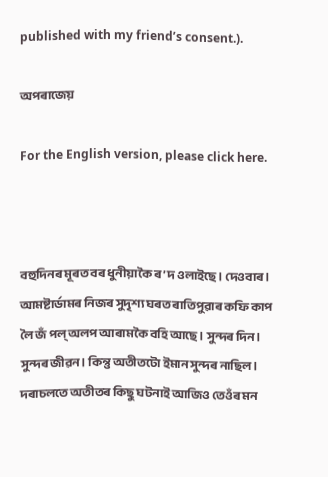published with my friend’s consent.).

অপৰাজেয়

For the English version, please click here.



বহুদিনৰ মূৰত বৰ ধুনীয়াকৈ ৰ’দ ওলাইছে। দেওবাৰ। আমষ্টাৰ্ডামৰ নিজৰ সুদৃশ্য ঘৰত ৰাতিপুৱাৰ কফি কাপ লৈ জঁ পল্‌ অলপ আৰামকৈ বহি আছে। সুন্দৰ দিন। সুন্দৰ জীৱন। কিন্তু অতীতটো ইমান সুন্দৰ নাছিল। দৰাচলতে অতীতৰ কিছু ঘটনাই আজিও তেওঁৰ মন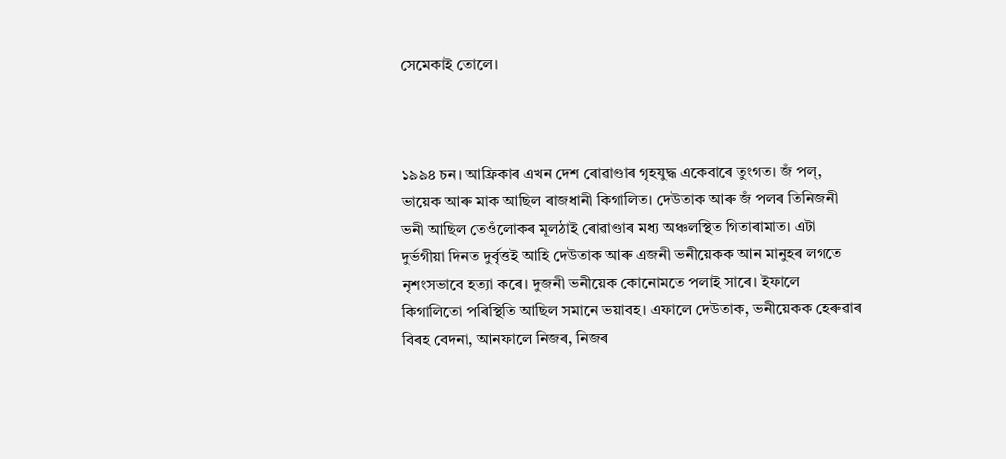সেমেকাই তোলে।



১৯৯৪ চন। আফ্ৰিকাৰ এখন দেশ ৰোৱাণ্ডাৰ গৃহযুদ্ধ একেবাৰে তুংগত। জঁ পল্‌, ভায়েক আৰু মাক আছিল ৰাজধানী কিগালিত। দেউতাক আৰু জঁ পলৰ তিনিজনী ভনী আছিল তেওঁলোকৰ মূলঠাই ৰোৱাণ্ডাৰ মধ্য অঞ্চলস্থিত গিতাৰামাত। এটা দুৰ্ভগীয়া দিনত দুৰ্বৃত্তই আহি দেউতাক আৰু এজনী ভনীয়েকক আন মানুহৰ লগতে নৃশংসভাবে হত্যা কৰে। দুজনী ভনীয়েক কোনোমতে পলাই সাৰে। ইফালে কিগালিতো পৰিস্থিতি আছিল সমানে ভয়াবহ। এফালে দেউতাক, ভনীয়েকক হেৰুৱাৰ বিৰহ বেদনা, আনফালে নিজৰ, নিজৰ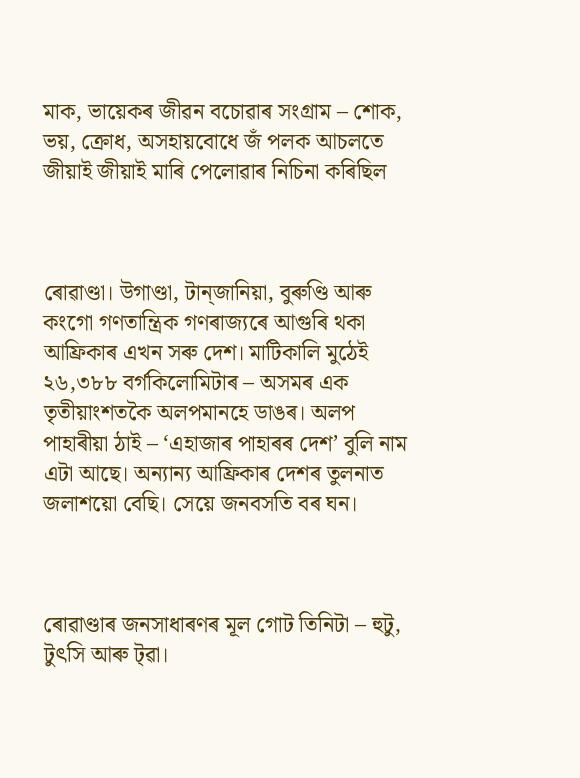মাক, ভায়েকৰ জীৱন বচোৱাৰ সংগ্ৰাম – শোক, ভয়, ক্ৰোধ, অসহায়বোধে জঁ পলক আচলতে জীয়াই জীয়াই মাৰি পেলোৱাৰ নিচিনা কৰিছিল



ৰোৱাণ্ডা। উগাণ্ডা, টান্‌জানিয়া, বুৰুণ্ডি আৰু কংগো গণতান্ত্ৰিক গণৰাজ্যৰে আগুৰি থকা আফ্ৰিকাৰ এখন সৰু দেশ। মাটিকালি মুঠেই ২৬,৩৮৮ বৰ্গকিলোমিটাৰ – অসমৰ এক তৃতীয়াংশতকৈ অলপমানহে ডাঙৰ। অলপ পাহাৰীয়া ঠাই – ‘এহাজাৰ পাহাৰৰ দেশ’ বুলি নাম এটা আছে। অন্যান্য আফ্ৰিকাৰ দেশৰ তুলনাত জলাশয়ো বেছি। সেয়ে জনবসতি বৰ ঘন।



ৰোৱাণ্ডাৰ জনসাধাৰণৰ মূল গোট তিনিটা – হুটু, টুৎসি আৰু ট্‌ৱা।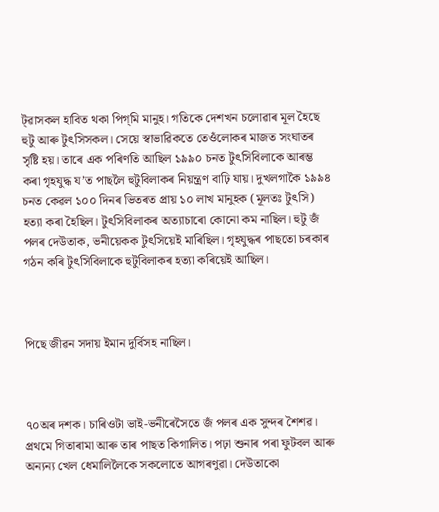ট্‌ৱাসকল হাবিত থকা পিগ্‌মি মানুহ। গতিকে দেশখন চলোৱাৰ মূল হৈছে হুটু আৰু টুৎসিসকল। সেয়ে স্বাভাৱিকতে তেওঁলোকৰ মাজত সংঘাতৰ সৃষ্টি হয়। তাৰে এক পৰিণতি আছিল ১৯৯০ চনত টুৎসিবিলাকে আৰম্ভ কৰা গৃহযুদ্ধ য’ত পাছলৈ হুটুবিলাকৰ নিয়ন্ত্ৰণ বাঢ়ি যায়। দুখলগাকৈ ১৯৯৪ চনত কেৱল ১০০ দিনৰ ভিতৰত প্ৰায় ১০ লাখ মানুহক (মূলতঃ টুৎসি) হত্যা কৰা হৈছিল। টুৎসিবিলাকৰ অত্যাচাৰো কোনো কম নাছিল। হুটু জঁ পলৰ দেউতাক, ভনীয়েকক টুৎসিয়েই মাৰিছিল। গৃহযুদ্ধৰ পাছতো চৰকাৰ গঠন কৰি টুৎসিবিলাকে হুটুবিলাকৰ হত্যা কৰিয়েই আছিল।



পিছে জীৱন সদায় ইমান দুৰ্বিসহ নাছিল।



৭০অৰ দশক। চাৰিওটা ভাই-ভনীৰেসৈতে জঁ পলৰ এক সুন্দৰ শৈশৱ। প্ৰথমে গিতাৰামা আৰু তাৰ পাছত কিগালিত। পঢ়া শুনাৰ পৰা ফুটবল আৰু অন্যন্য খেল ধেমালিলৈকে সকলোতে আগৰণুৱা। দেউতাকো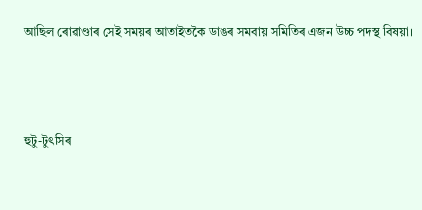আছিল ৰোৱাণ্ডাৰ সেই সময়ৰ আতাইতকৈ ডাঙৰ সমবায় সমিতিৰ এজন উচ্চ পদস্থ বিষয়া।



হুটু-টুৎসিৰ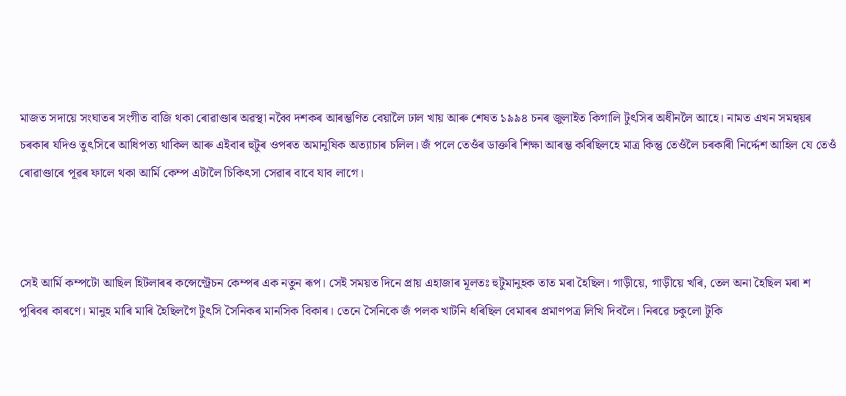মাজত সদায়ে সংঘাতৰ সংগীত বাজি থকা ৰোৱাণ্ডাৰ অৱস্থা নব্বৈ দশকৰ আৰম্ভণিত বেয়ালৈ ঢাল খায় আৰু শেষত ১৯৯৪ চনৰ জুলাইত কিগালি টুৎসিৰ অধীনলৈ আহে। নামত এখন সমন্বয়ৰ চৰকাৰ যদিও তুৎসিৰে আধিপত্য থাকিল আৰু এইবাৰ হুটুৰ ওপৰত অমানুষিক অত্যাচাৰ চলিল। জঁ পলে তেওঁৰ ডাক্তৰি শিক্ষা আৰম্ভ কৰিছিলহে মাত্ৰ কিন্তু তেওঁলৈ চৰকাৰী নিৰ্দ্দেশ আহিল যে তেওঁ ৰোৱাণ্ডাৰে পূৱৰ ফালে থকা আৰ্মি কেম্প এটালৈ চিকিৎসা সেৱাৰ বাবে যাব লাগে।



সেই আৰ্মি কম্পটো আছিল হিটলাৰৰ কন্সেণ্ট্ৰেচন কেম্পৰ এক নতুন ৰূপ। সেই সময়ত দিনে প্ৰায় এহাজাৰ মূলতঃ হুটুমানুহক তাত মৰা হৈছিল। গাড়ীয়ে, গাড়ীয়ে খৰি, তেল অনা হৈছিল মৰা শ পুৰিবৰ কাৰণে। মানুহ মাৰি মাৰি হৈছিলগৈ টুৎসি সৈনিকৰ মানসিক বিকাৰ। তেনে সৈনিকে জঁ পলক খাটনি ধৰিছিল বেমাৰৰ প্ৰমাণপত্ৰ লিখি দিবলৈ। নিৰৱে চকুলো টুকি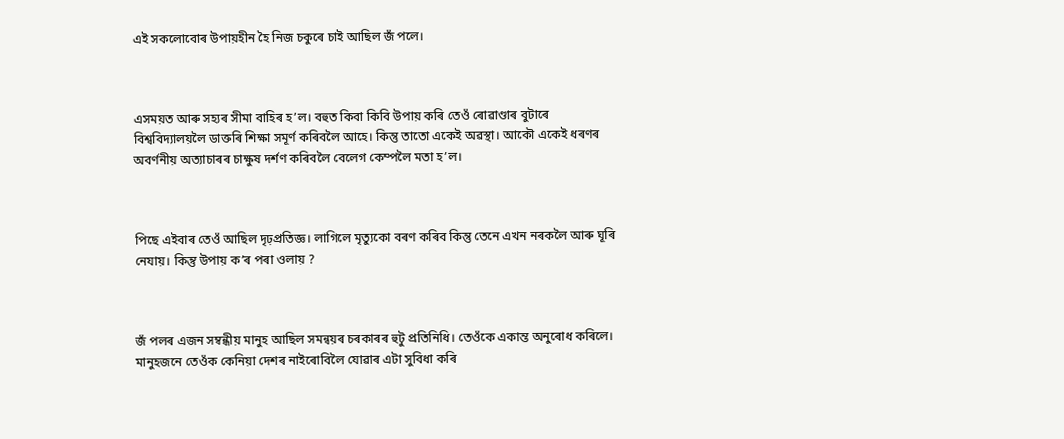এই সকলোবোৰ উপায়হীন হৈ নিজ চকুৰে চাই আছিল জঁ পলে।



এসময়ত আৰু সহ্যৰ সীমা বাহিৰ হ’ল। বহুত কিবা কিবি উপায় কৰি তেওঁ ৰোৱাণ্ডাৰ বুটাৰে বিশ্ববিদ্যালয়লৈ ডাক্তৰি শিক্ষা সমূৰ্ণ কৰিবলৈ আহে। কিন্তু তাতো একেই অৱস্থা। আকৌ একেই ধৰণৰ অবৰ্ণনীয় অত্যাচাৰৰ চাক্ষুষ দৰ্শণ কৰিবলৈ বেলেগ কেম্পলৈ মতা হ’ল।



পিছে এইবাৰ তেওঁ আছিল দৃঢ়প্ৰতিজ্ঞ। লাগিলে মৃত্যুকো বৰণ কৰিব কিন্তু তেনে এখন নৰকলৈ আৰু ঘূৰি নেযায়। কিন্তু উপায় ক’ৰ পৰা ওলায় ?



জঁ পলৰ এজন সম্বন্ধীয় মানুহ আছিল সমন্বয়ৰ চৰকাৰৰ হুটু প্ৰতিনিধি। তেওঁকে একান্ত অনুৰোধ কৰিলে। মানুহজনে তেওঁক কেনিয়া দেশৰ নাইৰোবিলৈ যোৱাৰ এটা সুবিধা কৰি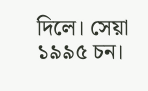দিলে। সেয়া ১৯৯৫ চন।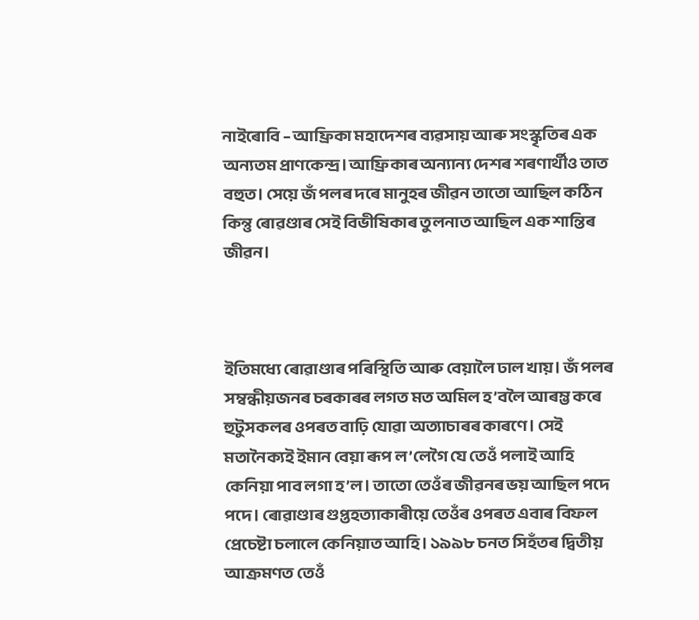নাইৰোবি – আফ্ৰিকা মহাদেশৰ ব্যৱসায় আৰু সংস্কৃতিৰ এক অন্যতম প্ৰাণকেন্দ্ৰ। আফ্ৰিকাৰ অন্যান্য দেশৰ শৰণাৰ্থীও তাত বহুত। সেয়ে জঁ পলৰ দৰে মানুহৰ জীৱন তাতো আছিল কঠিন কিন্তু ৰোৱণ্ডাৰ সেই বিভীষিকাৰ তুলনাত আছিল এক শান্তিৰ জীৱন।



ইতিমধ্যে ৰোৱাণ্ডাৰ পৰিস্থিতি আৰু বেয়ালৈ ঢাল খায়। জঁ পলৰ সম্বন্ধীয়জনৰ চৰকাৰৰ লগত মত অমিল হ’বলৈ আৰম্ভ কৰে হুটুসকলৰ ওপৰত বাঢ়ি যোৱা অত্যাচাৰৰ কাৰণে। সেই মতানৈক্যই ইমান বেয়া ৰূপ ল’লেগৈ যে তেওঁ পলাই আহি কেনিয়া পাব লগা হ’ল। তাতো তেওঁৰ জীৱনৰ ভয় আছিল পদে পদে। ৰোৱাণ্ডাৰ গুপ্তহত্যাকাৰীয়ে তেওঁৰ ওপৰত এবাৰ বিফল প্ৰেচেষ্টা চলালে কেনিয়াত আহি। ১৯৯৮ চনত সিহঁতৰ দ্বিতীয় আক্ৰমণত তেওঁ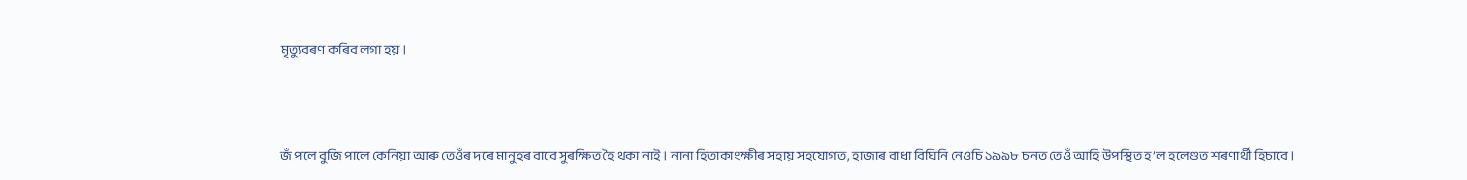মৃত্যুবৰণ কৰিব লগা হয়।



জঁ পলে বুজি পালে কেনিয়া আৰু তেওঁৰ দৰে মানুহৰ বাবে সুৰক্ষিত হৈ থকা নাই। নানা হিতাকাংক্ষীৰ সহায় সহযোগত, হাজাৰ বাধা বিঘিনি নেওচি ১৯৯৮ চনত তেওঁ আহি উপস্থিত হ’ল হলেণ্ডত শৰণাৰ্থী হিচাবে।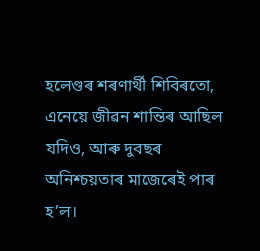হলেণ্ডৰ শৰণাৰ্থী শিবিৰতো, এনেয়ে জীৱন শান্তিৰ আছিল যদিও, আৰু দুবছৰ অনিশ্চয়তাৰ মাজেৰেই পাৰ হ’ল।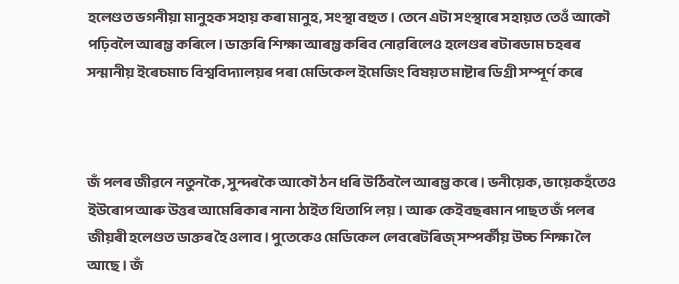হলেণ্ডত ভগনীয়া মানুহক সহায় কৰা মানুহ, সংস্থা বহুত। তেনে এটা সংস্থাৰে সহায়ত তেওঁ আকৌ পঢ়িবলৈ আৰম্ভ কৰিলে। ডাক্তৰি শিক্ষা আৰম্ভ কৰিব নোৱৰিলেও হলেণ্ডৰ ৰটাৰডাম চহৰৰ সন্মানীয় ইৰেচমাচ বিশ্ববিদ্যালয়ৰ পৰা মেডিকেল ইমেজিং বিষয়ত মাষ্টাৰ ডিগ্ৰী সম্পূৰ্ণ কৰে



জঁ পলৰ জীৱনে নতুনকৈ, সুন্দৰকৈ আকৌ ঠন ধৰি উঠিবলৈ আৰম্ভ কৰে। ভনীয়েক, ভায়েকহঁতেও ইউৰোপ আৰু উত্তৰ আমেৰিকাৰ নানা ঠাইত থিতাপি লয়। আৰু কেইবছৰমান পাছত জঁ পলৰ জীয়ৰী হলেণ্ডত ডাক্তৰ হৈ ওলাব। পুতেকেও মেডিকেল লেবৰেটৰিজ্‌ সম্পৰ্কীয় উচ্চ শিক্ষা লৈ আছে। জঁ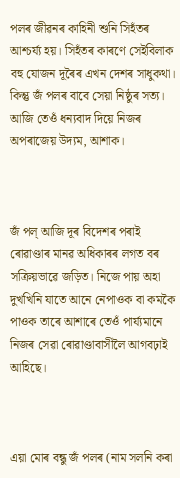পলৰ জীৱনৰ কাহিনী শুনি সিহঁতৰ আশ্চৰ্য্য হয়। সিহঁতৰ কাৰণে সেইবিলাক বহু যোজন দূৰৈৰ এখন দেশৰ সাধুকথা। কিন্তু জঁ পলৰ বাবে সেয়া নিষ্ঠুৰ সত্য। আজি তেওঁ ধন্যবাদ দিয়ে নিজৰ অপৰাজেয় উদ্যম, আশাক।



জঁ পল্‌ আজি দূৰ বিদেশৰ পৰাই ৰোৱাণ্ডাৰ মানৱ অধিকাৰৰ লগত বৰ সক্ৰিয়ভাৱে জড়িত। নিজে পায় অহা দুখখিনি যাতে আনে নেপাওক বা কমকৈ পাওক তাৰে আশাৰে তেওঁ পাৰ্য্যমানে নিজৰ সেৱা ৰোৱাণ্ডাবাসীলৈ আগবঢ়াই আহিছে।



এয়া মোৰ বন্ধু জঁ পলৰ (নাম সলনি কৰা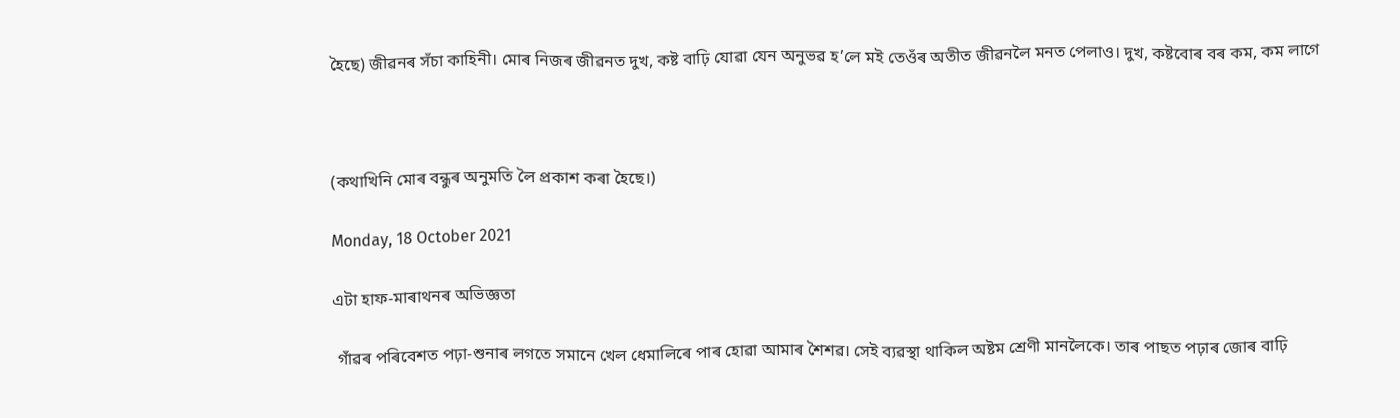হৈছে) জীৱনৰ সঁচা কাহিনী। মোৰ নিজৰ জীৱনত দুখ, কষ্ট বাঢ়ি যোৱা যেন অনুভৱ হ’লে মই তেওঁৰ অতীত জীৱনলৈ মনত পেলাও। দুখ, কষ্টবোৰ বৰ কম, কম লাগে



(কথাখিনি মোৰ বন্ধুৰ অনুমতি লৈ প্ৰকাশ কৰা হৈছে।)

Monday, 18 October 2021

এটা হাফ-মাৰাথনৰ অভিজ্ঞতা

 গাঁৱৰ পৰিবেশত পঢ়া-শুনাৰ লগতে সমানে খেল ধেমালিৰে পাৰ হোৱা আমাৰ শৈশৱ। সেই ব্যৱস্থা থাকিল অষ্টম শ্ৰেণী মানলৈকে। তাৰ পাছত পঢ়াৰ জোৰ বাঢ়ি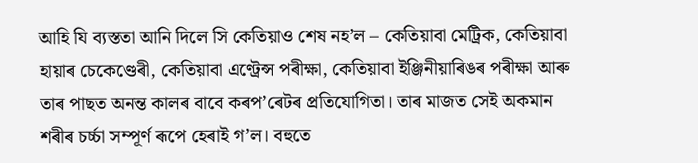আহি যি ব্যস্ততা আনি দিলে সি কেতিয়াও শেষ নহ’ল – কেতিয়াবা মেট্ৰিক, কেতিয়াবা হায়াৰ চেকেণ্ডেৰী, কেতিয়াবা এণ্ট্ৰেন্স পৰীক্ষা, কেতিয়াবা ইঞ্জিনীয়াৰিঙৰ পৰীক্ষা আৰু তাৰ পাছত অনন্ত কালৰ বাবে কৰপ’ৰেটৰ প্ৰতিযোগিতা। তাৰ মাজত সেই অকমান শৰীৰ চৰ্চ্চা সম্পূৰ্ণ ৰূপে হেৰাই গ’ল। বহুতে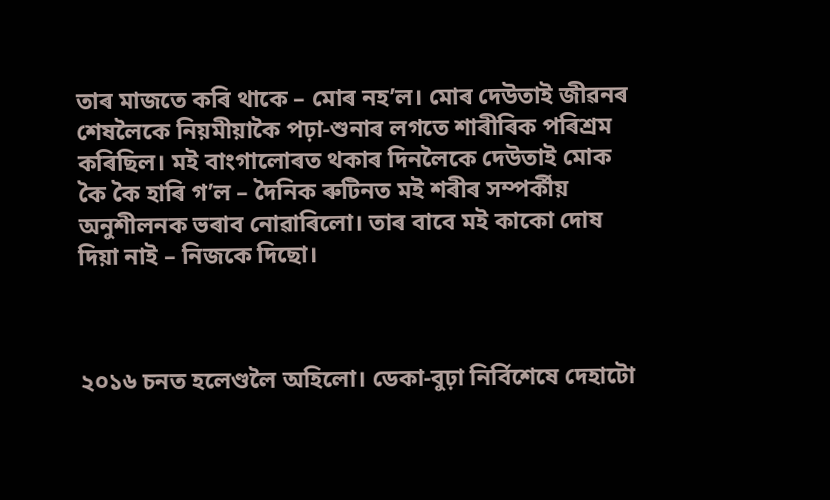তাৰ মাজতে কৰি থাকে – মোৰ নহ’ল। মোৰ দেউতাই জীৱনৰ শেষলৈকে নিয়মীয়াকৈ পঢ়া-শুনাৰ লগতে শাৰীৰিক পৰিশ্ৰম কৰিছিল। মই বাংগালোৰত থকাৰ দিনলৈকে দেউতাই মোক কৈ কৈ হাৰি গ’ল – দৈনিক ৰুটিনত মই শৰীৰ সম্পৰ্কীয় অনুশীলনক ভৰাব নোৱাৰিলো। তাৰ বাবে মই কাকো দোষ দিয়া নাই – নিজকে দিছো।



২০১৬ চনত হলেণ্ডলৈ অহিলো। ডেকা-বুঢ়া নিৰ্বিশেষে দেহাটো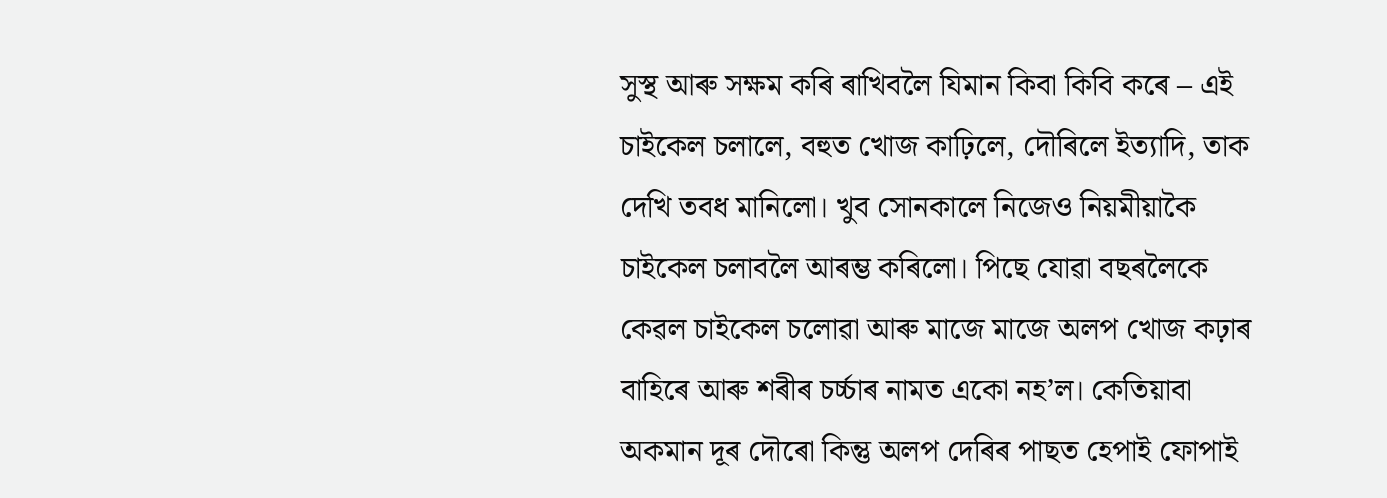সুস্থ আৰু সক্ষম কৰি ৰাখিবলৈ যিমান কিবা কিবি কৰে – এই চাইকেল চলালে, বহুত খোজ কাঢ়িলে, দৌৰিলে ইত্যাদি, তাক দেখি তবধ মানিলো। খুব সোনকালে নিজেও নিয়মীয়াকৈ চাইকেল চলাবলৈ আৰম্ভ কৰিলো। পিছে যোৱা বছৰলৈকে কেৱল চাইকেল চলোৱা আৰু মাজে মাজে অলপ খোজ কঢ়াৰ বাহিৰে আৰু শৰীৰ চৰ্চ্চাৰ নামত একো নহ’ল। কেতিয়াবা অকমান দূৰ দৌৰো কিন্তু অলপ দেৰিৰ পাছত হেপাই ফোপাই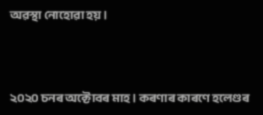অৱস্থা নোহোৱা হয়।



২০২০ চনৰ অক্টোবৰ মাহ। কৰণাৰ কাৰণে হলেণ্ডৰ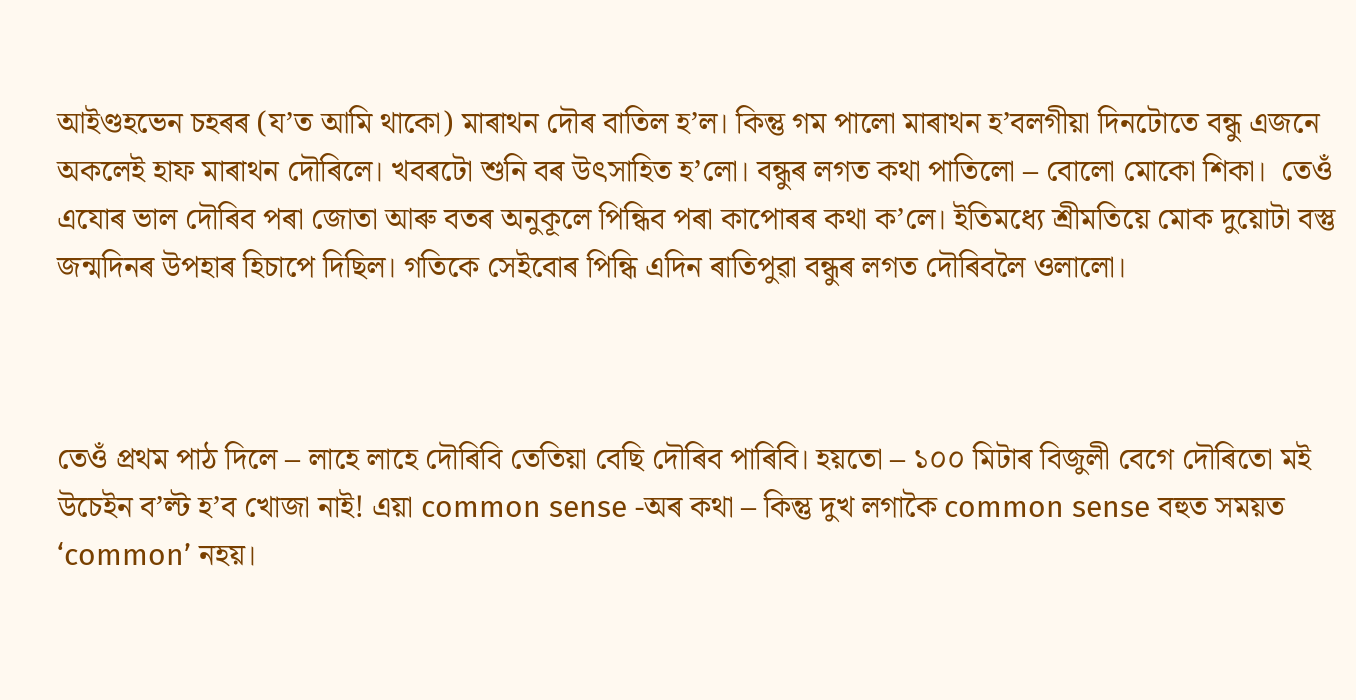আইণ্ডহভেন চহৰৰ (য’ত আমি থাকো) মাৰাথন দৌৰ বাতিল হ’ল। কিন্তু গম পালো মাৰাথন হ’বলগীয়া দিনটোতে বন্ধু এজনে অকলেই হাফ মাৰাথন দৌৰিলে। খবৰটো শুনি বৰ উৎসাহিত হ’লো। বন্ধুৰ লগত কথা পাতিলো – বোলো মোকো শিকা।  তেওঁ এযোৰ ভাল দৌৰিব পৰা জোতা আৰু বতৰ অনুকূলে পিন্ধিব পৰা কাপোৰৰ কথা ক’লে। ইতিমধ্যে শ্ৰীমতিয়ে মোক দুয়োটা বস্তু জন্মদিনৰ উপহাৰ হিচাপে দিছিল। গতিকে সেইবোৰ পিন্ধি এদিন ৰাতিপুৱা বন্ধুৰ লগত দৌৰিবলৈ ওলালো।



তেওঁ প্ৰথম পাঠ দিলে – লাহে লাহে দৌৰিবি তেতিয়া বেছি দৌৰিব পাৰিবি। হয়তো – ১০০ মিটাৰ বিজুলী বেগে দৌৰিতো মই উচেইন ব’ল্ট হ’ব খোজা নাই! এয়া common sense -অৰ কথা – কিন্তু দুখ লগাকৈ common sense বহুত সময়ত ‘common’ নহয়।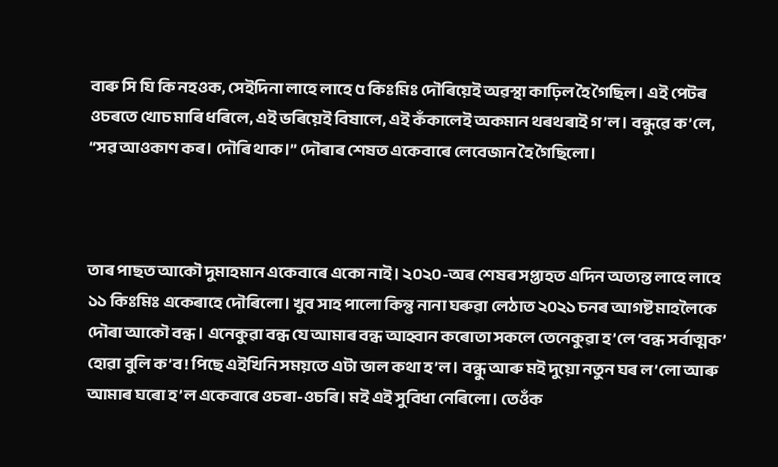বাৰু সি যি কি নহওক, সেইদিনা লাহে লাহে ৫ কিঃমিঃ দৌৰিয়েই অৱস্থা কাঢ়িল হৈ গৈছিল। এই পেটৰ ওচৰতে খোচ মাৰি ধৰিলে, এই ভৰিয়েই বিষালে, এই কঁকালেই অকমান থৰথৰাই গ’ল। বন্ধুৱে ক’লে, “সৱ আওকাণ কৰ। দৌৰি থাক।” দৌৰাৰ শেষত একেবাৰে লেবেজান হৈ গৈছিলো।



তাৰ পাছত আকৌ দুমাহমান একেবাৰে একো নাই। ২০২০-অৰ শেষৰ সপ্তাহত এদিন অত্যন্ত লাহে লাহে ১১ কিঃমিঃ একেৰাহে দৌৰিলো। খুব সাহ পালো কিন্তু নানা ঘৰুৱা লেঠাত ২০২১ চনৰ আগষ্ট মাহলৈকে দৌৰা আকৌ বন্ধ। এনেকুৱা বন্ধ যে আমাৰ বন্ধ আহ্বান কৰোতা সকলে তেনেকুৱা হ’লে ‘বন্ধ সৰ্বাত্মক’ হোৱা বুলি ক’ব! পিছে এইখিনি সময়তে এটা ভাল কথা হ’ল। বন্ধু আৰু মই দুয়ো নতুন ঘৰ ল’লো আৰু আমাৰ ঘৰো হ’ল একেবাৰে ওচৰা-ওচৰি। মই এই সুবিধা নেৰিলো। তেওঁক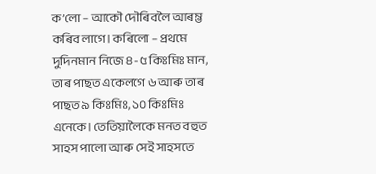ক’লো – আকৌ দৌৰিবলৈ আৰম্ভ কৰিব লাগে। কৰিলো – প্ৰথমে দুদিনমান নিজে ৪-৫ কিঃমিঃ মান, তাৰ পাছত একেলগে ৬ আৰু তাৰ পাছত ৯ কিঃমিঃ, ১০ কিঃমিঃ এনেকে। তেতিয়ালৈকে মনত বহুত সাহস পালো আৰু সেই সাহসতে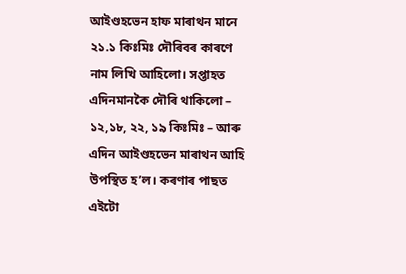আইণ্ডহভেন হাফ মাৰাথন মানে ২১.১ কিঃমিঃ দৌৰিবৰ কাৰণে নাম লিখি আহিলো। সপ্তাহত এদিনমানকৈ দৌৰি থাকিলো – ১২,১৮, ২২, ১৯ কিঃমিঃ – আৰু এদিন আইণ্ডহভেন মাৰাথন আহি উপস্থিত হ’ল। কৰণাৰ পাছত এইটো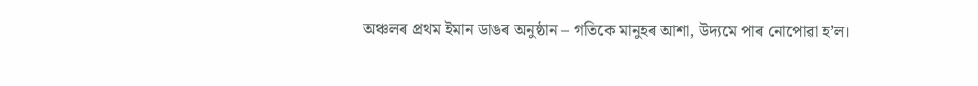অঞ্চলৰ প্ৰথম ইমান ডাঙৰ অনুষ্ঠান – গতিকে মানুহৰ আশা, উদ্যমে পাৰ নোপোৱা হ’ল।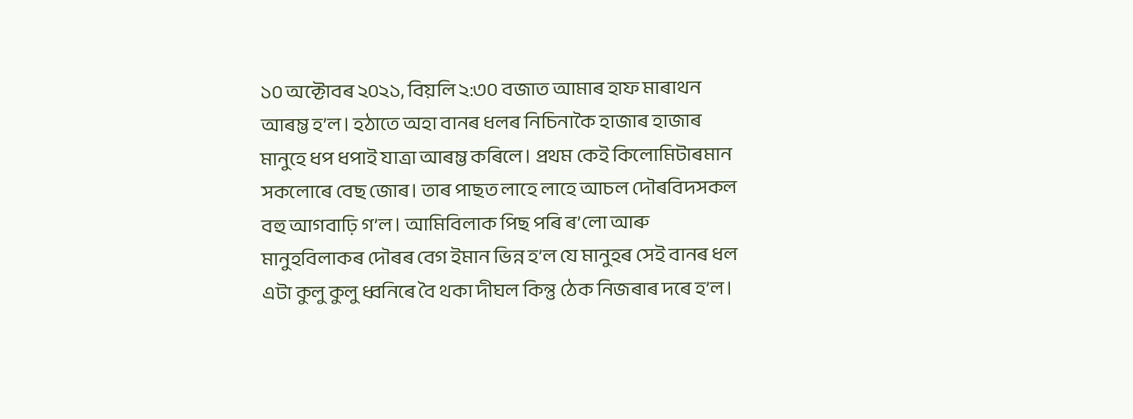১০ অক্টোবৰ ২০২১, বিয়লি ২:৩০ বজাত আমাৰ হাফ মাৰাথন আৰম্ভ হ’ল। হঠাতে অহা বানৰ ধলৰ নিচিনাকৈ হাজাৰ হাজাৰ মানুহে ধপ ধপাই যাত্ৰা আৰম্ভ কৰিলে। প্ৰথম কেই কিলোমিটাৰমান সকলোৰে বেছ জোৰ। তাৰ পাছত লাহে লাহে আচল দৌৰবিদসকল বহু আগবাঢ়ি গ’ল। আমিবিলাক পিছ পৰি ৰ’লো আৰু মানুহবিলাকৰ দৌৰৰ বেগ ইমান ভিন্ন হ’ল যে মানুহৰ সেই বানৰ ধল এটা কুলু কুলু ধ্বনিৰে বৈ থকা দীঘল কিন্তু ঠেক নিজৰাৰ দৰে হ’ল।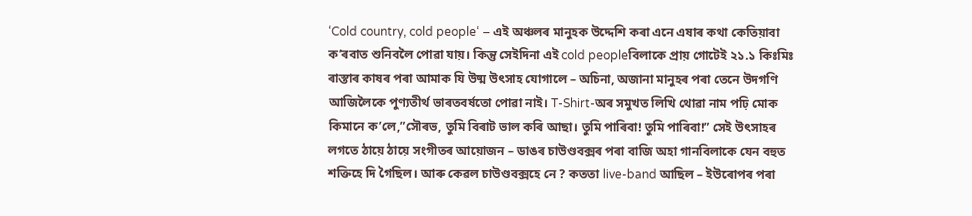‘Cold country, cold people‘ – এই অঞ্চলৰ মানুহক উদ্দেশি কৰা এনে এষাৰ কথা কেতিয়াবা ক’ৰবাত শুনিবলৈ পোৱা যায়। কিন্তু সেইদিনা এই cold peopleবিলাকে প্ৰায় গোটেই ২১.১ কিঃমিঃ ৰাস্তাৰ কাষৰ পৰা আমাক যি উষ্ম উৎসাহ যোগালে – অচিনা, অজানা মানুহৰ পৰা তেনে উদগণি আজিলৈকে পুণ্যতীৰ্থ ভাৰতবৰ্ষতো পোৱা নাই। T-Shirt-অৰ সমুখত লিখি থোৱা নাম পঢ়ি মোক কিমানে ক’লে,”সৌৰভ, তুমি বিৰাট ভাল কৰি আছা। তুমি পাৰিবা! তুমি পাৰিবা!” সেই উৎসাহৰ লগতে ঠায়ে ঠায়ে সংগীতৰ আয়োজন – ডাঙৰ চাউণ্ডবক্সৰ পৰা বাজি অহা গানবিলাকে যেন বহুত শক্তিহে দি গৈছিল। আৰু কেৱল চাউণ্ডবক্সহে নে ? কততা live-band আছিল – ইউৰোপৰ পৰা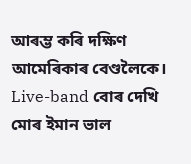আৰম্ভ কৰি দক্ষিণ আমেৰিকাৰ বেণ্ডলৈকে। Live-band বোৰ দেখি মোৰ ইমান ভাল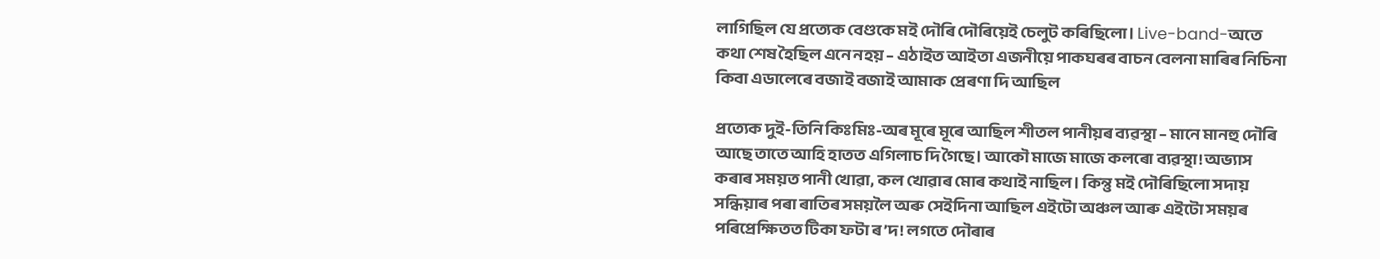লাগিছিল যে প্ৰত্যেক বেণ্ডকে মই দৌৰি দৌৰিয়েই চেলুট কৰিছিলো। Live-band-অতে কথা শেষ হৈছিল এনে নহয় – এঠাইত আইতা এজনীয়ে পাকঘৰৰ বাচন বেলনা মাৰিৰ নিচিনা কিবা এডালেৰে বজাই বজাই আমাক প্ৰেৰণা দি আছিল

প্ৰত্যেক দুই-তিনি কিঃমিঃ-অৰ মূৰে মূৰে আছিল শীতল পানীয়ৰ ব্যৱস্থা – মানে মানহু দৌৰি আছে তাতে আহি হাতত এগিলাচ দি গৈছে। আকৌ মাজে মাজে কলৰো ব্যৱস্থা! অভ্যাস কৰাৰ সময়ত পানী খোৱা, কল খোৱাৰ মোৰ কথাই নাছিল। কিন্তু মই দৌৰিছিলো সদায় সন্ধিয়াৰ পৰা ৰাতিৰ সময়লৈ অৰু সেইদিনা আছিল এইটো অঞ্চল আৰু এইটো সময়ৰ পৰিপ্ৰেক্ষিতত টিকা ফটা ৰ’দ! লগতে দৌৰাৰ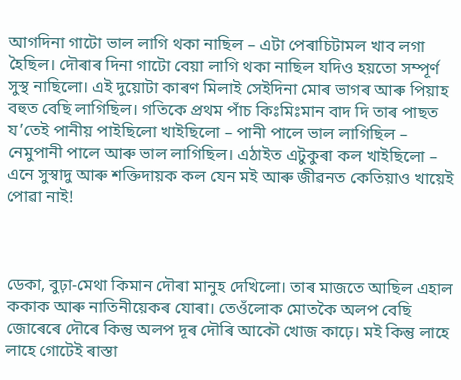আগদিনা গাটো ভাল লাগি থকা নাছিল – এটা পেৰাচিটামল খাব লগা হৈছিল। দৌৰাৰ দিনা গাটো বেয়া লাগি থকা নাছিল যদিও হয়তো সম্পূৰ্ণ সুস্থ নাছিলো। এই দুয়োটা কাৰণ মিলাই সেইদিনা মোৰ ভাগৰ আৰু পিয়াহ বহুত বেছি লাগিছিল। গতিকে প্ৰথম পাঁচ কিঃমিঃমান বাদ দি তাৰ পাছত য’তেই পানীয় পাইছিলো খাইছিলো – পানী পালে ভাল লাগিছিল – নেমুপানী পালে আৰু ভাল লাগিছিল। এঠাইত এটুকুৰা কল খাইছিলো – এনে সুস্বাদু আৰু শক্তিদায়ক কল যেন মই আৰু জীৱনত কেতিয়াও খায়েই পোৱা নাই!



ডেকা, বুঢ়া-মেথা কিমান দৌৰা মানুহ দেখিলো। তাৰ মাজতে আছিল এহাল ককাক আৰু নাতিনীয়েকৰ যোৰা। তেওঁলোক মোতকৈ অলপ বেছি জোৰেৰে দৌৰে কিন্তু অলপ দূৰ দৌৰি আকৌ খোজ কাঢ়ে। মই কিন্তু লাহে লাহে গোটেই ৰাস্তা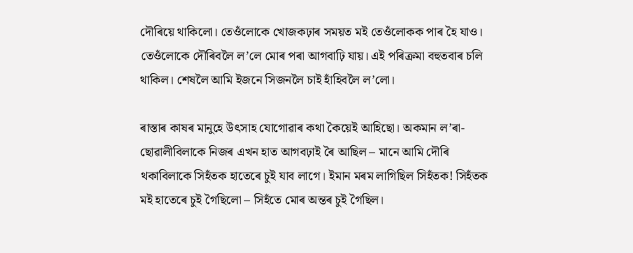দৌৰিয়ে থাকিলো। তেওঁলোকে খোজকঢ়াৰ সময়ত মই তেওঁলোকক পাৰ হৈ যাও। তেওঁলোকে দৌৰিবলৈ ল’লে মোৰ পৰা আগবাঢ়ি যায়। এই পৰিক্ৰমা বহুতবাৰ চলি থাকিল। শেষলৈ আমি ইজনে সিজনলৈ চাই হাঁহিবলৈ ল’লো।

ৰাস্তাৰ কাষৰ মানুহে উৎসাহ যোগোৱাৰ কথা কৈয়েই আহিছো। অকমান ল’ৰা-ছোৱালীবিলাকে নিজৰ এখন হাত আগবঢ়াই ৰৈ আছিল – মানে আমি দৌৰি থকাবিলাকে সিহঁতক হাতেৰে চুই যাব লাগে। ইমান মৰম লাগিছিল সিহঁতক! সিহঁতক মই হাতেৰে চুই গৈছিলো – সিহঁতে মোৰ অন্তৰ চুই গৈছিল।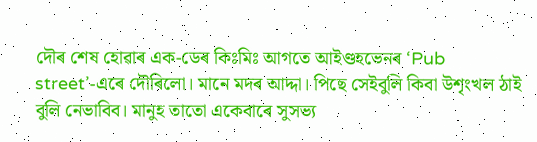দৌৰ শেষ হোৱাৰ এক-ডেৰ কিঃমিঃ আগতে আইণ্ডহভেনৰ ‘Pub street’-এৰে দৌৰিলো। মানে মদৰ আদ্দা। পিছে সেইবুলি কিবা উশৃংখল ঠাই বুলি নেভাবিব। মানুহ তাতো একেবাৰে সুসভ্য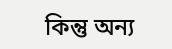কিন্তু অন্য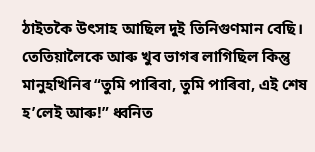ঠাইতকৈ উৎসাহ আছিল দুই তিনিগুণমান বেছি। তেতিয়ালৈকে আৰু খুব ভাগৰ লাগিছিল কিন্তু মানুহখিনিৰ “তুমি পাৰিবা, তুমি পাৰিবা, এই শেষ হ’লেই আৰু!” ধ্বনিত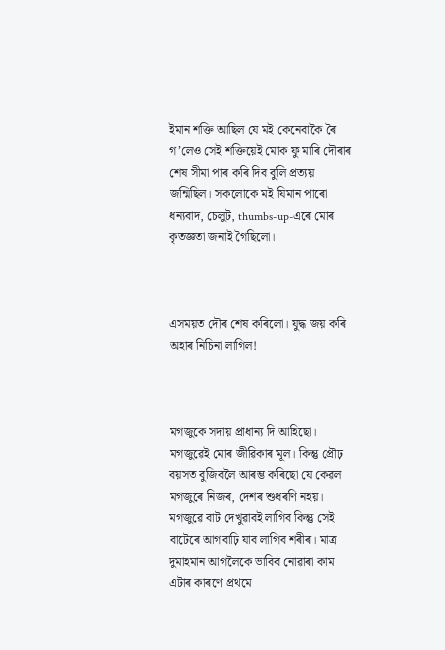ইমান শক্তি আছিল যে মই কেনেবাকৈ ৰৈ গ’লেও সেই শক্তিয়েই মোক ফু মাৰি দৌৰাৰ শেষ সীমা পাৰ কৰি দিব বুলি প্ৰত্যয় জন্মিছিল। সকলোকে মই যিমান পাৰো ধন্যবাদ, চেলুট, thumbs-up-এৰে মোৰ কৃতজ্ঞতা জনাই গৈছিলো।



এসময়ত দৌৰ শেষ কৰিলো। যুদ্ধ জয় কৰি অহাৰ নিচিনা লাগিল!



মগজুকে সদায় প্ৰাধান্য দি আহিছো। মগজুৱেই মোৰ জীৱিকাৰ মূল। কিন্তু প্ৰৌঢ় বয়সত বুজিবলৈ আৰম্ভ কৰিছো যে কেৱল মগজুৰে নিজৰ, দেশৰ শুধৰণি নহয়। মগজুৱে বাট দেখুৱাবই লাগিব কিন্তু সেই বাটেৰে আগবাঢ়ি যাব লাগিব শৰীৰ। মাত্ৰ দুমাহমান আগলৈকে ভাবিব নোৱাৰা কাম এটাৰ কাৰণে প্ৰথমে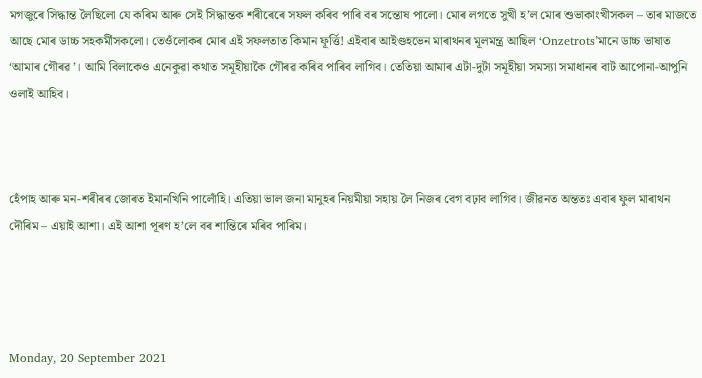মগজুৰে সিদ্ধান্ত লৈছিলো যে কৰিম আৰু সেই সিদ্ধান্তক শৰীৰেৰে সফল কৰিব পাৰি বৰ সন্তোষ পালো। মোৰ লগতে সুখী হ’ল মোৰ শুভাকাংখীসকল – তাৰ মাজতে আছে মোৰ ডাচ্চ সহকৰ্মীসকলো। তেওঁলোকৰ মোৰ এই সফলতাত কিমান ফূৰ্ত্তি! এইবাৰ আইণ্ডহভেন মাৰাথনৰ মূলমন্ত্ৰ আছিল ‘Onzetrots’মানে ডাচ্চ ভাষাত ‘আমাৰ গৌৰৱ’। আমি বিলাকেও এনেকুৱা কথাত সমূহীয়াকৈ গৌৰৱ কৰিব পাৰিব লাগিব। তেতিয়া আমাৰ এটা-দুটা সমূহীয়া সমস্যা সমাধানৰ বাট আপোনা-আপুনি ওলাই আহিব।



হেঁপাহ আৰু মন-শৰীৰৰ জোৰত ইমানখিনি পালোঁহি। এতিয়া ভাল জনা মানুহৰ নিয়মীয়া সহায় লৈ নিজৰ বেগ বঢ়াব লাগিব। জীৱনত অন্ততঃ এবাৰ ফুল মাৰাথন দৌৰিম – এয়াই আশা। এই আশা পূৰণ হ’লে বৰ শান্তিৰে মৰিব পাৰিম।




Monday, 20 September 2021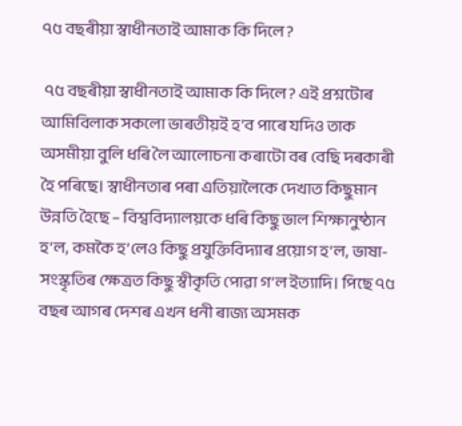৭৫ বছৰীয়া স্বাধীনতাই আমাক কি দিলে?

 ৭৫ বছৰীয়া স্বাধীনতাই আমাক কি দিলে? এই প্ৰশ্নটোৰ আমিবিলাক সকলো ভাৰতীয়ই হ’ব পাৰে যদিও তাক অসমীয়া বুলি ধৰি লৈ আলোচনা কৰাটো বৰ বেছি দৰকাৰী হৈ পৰিছে। স্বাধীনতাৰ পৰা এতিয়ালৈকে দেখাত কিছুমান উন্নতি হৈছে – বিশ্ববিদ্যালয়কে ধৰি কিছু ভাল শিক্ষানুষ্ঠান হ’ল, কমকৈ হ’লেও কিছু প্ৰযুক্তিবিদ্যাৰ প্ৰয়োগ হ’ল, ভাষা-সংস্কৃতিৰ ক্ষেত্ৰত কিছু স্বীকৃতি পোৱা গ’ল ইত্যাদি। পিছে ৭৫ বছৰ আগৰ দেশৰ এখন ধনী ৰাজ্য অসমক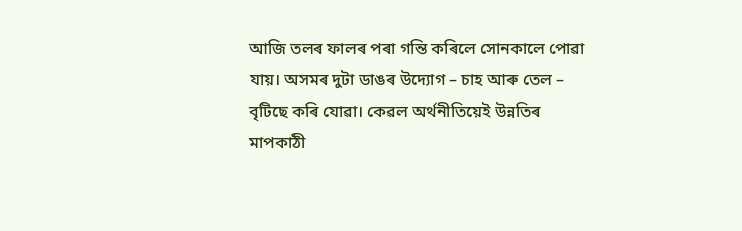আজি তলৰ ফালৰ পৰা গন্তি কৰিলে সোনকালে পোৱা যায়। অসমৰ দুটা ডাঙৰ উদ্যোগ – চাহ আৰু তেল – বৃটিছে কৰি যোৱা। কেৱল অৰ্থনীতিয়েই উন্নতিৰ মাপকাঠী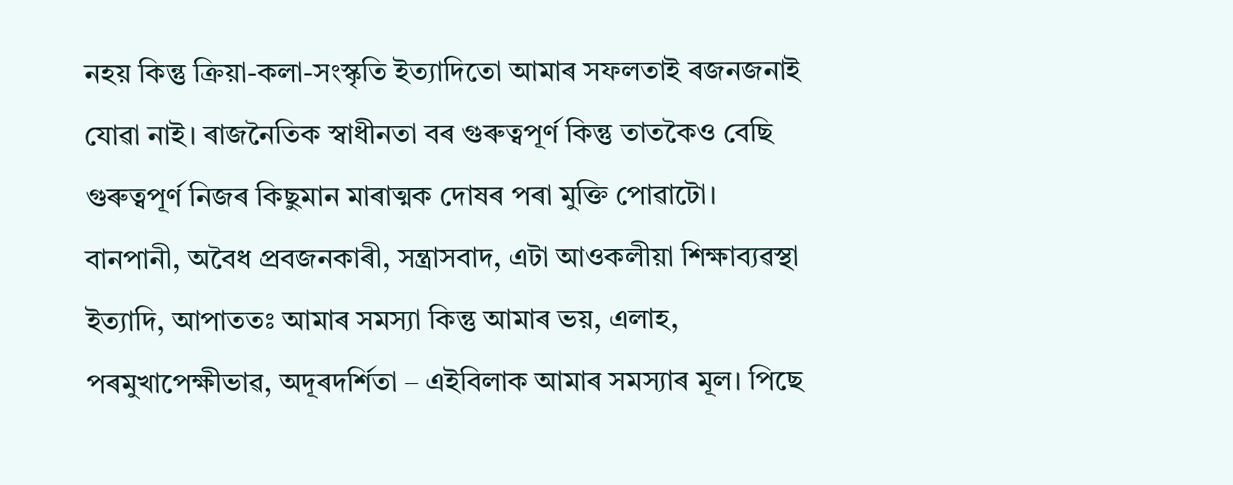নহয় কিন্তু ক্ৰিয়া-কলা-সংস্কৃতি ইত্যাদিতো আমাৰ সফলতাই ৰজনজনাই যোৱা নাই। ৰাজনৈতিক স্বাধীনতা বৰ গুৰুত্বপূৰ্ণ কিন্তু তাতকৈও বেছি গুৰুত্বপূৰ্ণ নিজৰ কিছুমান মাৰাত্মক দোষৰ পৰা মুক্তি পোৱাটো। বানপানী, অবৈধ প্ৰবজনকাৰী, সন্ত্ৰাসবাদ, এটা আওকলীয়া শিক্ষাব্যৱস্থা ইত্যাদি, আপাততঃ আমাৰ সমস্যা কিন্তু আমাৰ ভয়, এলাহ, পৰমুখাপেক্ষীভাৱ, অদূৰদৰ্শিতা – এইবিলাক আমাৰ সমস্যাৰ মূল। পিছে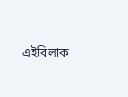এইবিলাক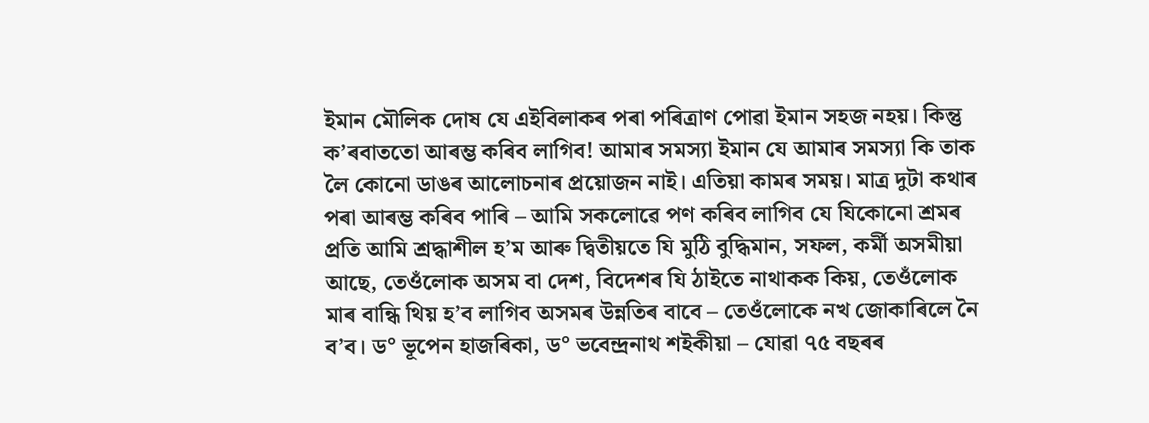ইমান মৌলিক দোষ যে এইবিলাকৰ পৰা পৰিত্ৰাণ পোৱা ইমান সহজ নহয়। কিন্তু ক’ৰবাততো আৰম্ভ কৰিব লাগিব! আমাৰ সমস্যা ইমান যে আমাৰ সমস্যা কি তাক লৈ কোনো ডাঙৰ আলোচনাৰ প্ৰয়োজন নাই। এতিয়া কামৰ সময়। মাত্ৰ দুটা কথাৰ পৰা আৰম্ভ কৰিব পাৰি – আমি সকলোৱে পণ কৰিব লাগিব যে যিকোনো শ্ৰমৰ প্ৰতি আমি শ্ৰদ্ধাশীল হ’ম আৰু দ্বিতীয়তে যি মুঠি বুদ্ধিমান, সফল, কৰ্মী অসমীয়া আছে, তেওঁলোক অসম বা দেশ, বিদেশৰ যি ঠাইতে নাথাকক কিয়, তেওঁলোক মাৰ বান্ধি থিয় হ’ব লাগিব অসমৰ উন্নতিৰ বাবে – তেওঁলোকে নখ জোকাৰিলে নৈ ব’ব। ড° ভূপেন হাজৰিকা, ড° ভবেন্দ্ৰনাথ শইকীয়া – যোৱা ৭৫ বছৰৰ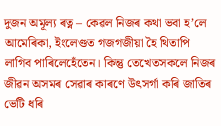দুজন অমূল্য ৰত্ন – কেৱল নিজৰ কথা ভবা হ’লে আমেৰিকা, ইংলেণ্ডত গজগজীয়া হৈ থিতাপি লাগিব পাৰিলেহেঁতেন। কিন্তু তেখেতসকলে নিজৰ জীৱন অসমৰ সেৱাৰ কাৰণে উৎসৰ্গা কৰি জাতিৰ ভেটি ধৰি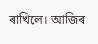ৰাখিলে। আজিৰ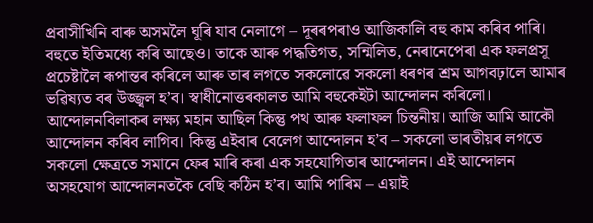প্ৰবাসীখিনি বাৰু অসমলৈ ঘূৰি যাব নেলাগে – দূৰৰপৰাও আজিকালি বহু কাম কৰিব পাৰি। বহুতে ইতিমধ্যে কৰি আছেও। তাকে আৰু পদ্ধতিগত, সন্মিলিত, নেৰানেপেৰা এক ফলপ্ৰসূ প্ৰচেষ্টালৈ ৰূপান্তৰ কৰিলে আৰু তাৰ লগতে সকলোৱে সকলো ধৰণৰ শ্ৰম আগবঢ়ালে আমাৰ ভৱিষ্যত বৰ উজ্জ্বল হ’ব। স্বাধীনোত্তৰকালত আমি বহুকেইটা আন্দোলন কৰিলো। আন্দোলনবিলাকৰ লক্ষ্য মহান আছিল কিন্তু পথ আৰু ফলাফল চিন্তনীয়। আজি আমি আকৌ আন্দোলন কৰিব লাগিব। কিন্তু এইবাৰ বেলেগ আন্দোলন হ’ব – সকলো ভাৰতীয়ৰ লগতে সকলো ক্ষেত্ৰতে সমানে ফেৰ মাৰি কৰা এক সহযোগিতাৰ আন্দোলন। এই আন্দোলন অসহযোগ আন্দোলনতকৈ বেছি কঠিন হ’ব। আমি পাৰিম – এয়াই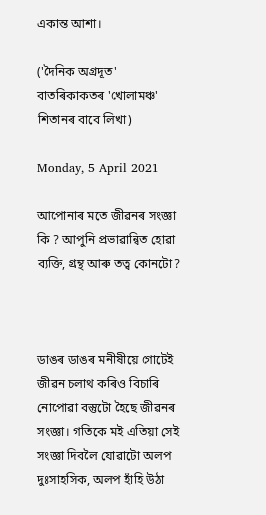একান্ত আশা।

('দৈনিক অগ্ৰদূত' বাতৰিকাকতৰ 'খোলামঞ্চ'  শিতানৰ বাবে লিখা)

Monday, 5 April 2021

আপোনাৰ মতে জীৱনৰ সংজ্ঞা কি ? আপুনি প্ৰভাৱান্বিত হোৱা ব্যক্তি, গ্ৰন্থ আৰু তত্ব কোনটো?



ডাঙৰ ডাঙৰ মনীষীয়ে গোটেই জীৱন চলাথ কৰিও বিচাৰি নোপোৱা বস্তুটো হৈছে জীৱনৰ সংজ্ঞা। গতিকে মই এতিয়া সেই সংজ্ঞা দিবলৈ যোৱাটো অলপ দুঃসাহসিক, অলপ হাঁহি উঠা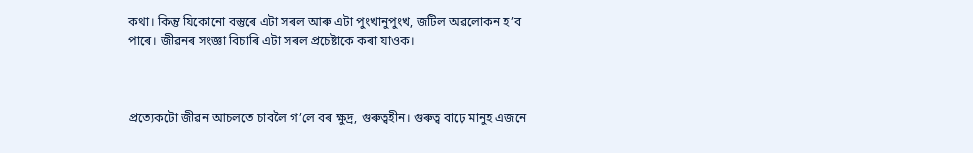কথা। কিন্তু যিকোনো বস্তুৰে এটা সৰল আৰু এটা পুংখানুপুংখ, জটিল অৱলোকন হ’ব পাৰে। জীৱনৰ সংজ্ঞা বিচাৰি এটা সৰল প্ৰচেষ্টাকে কৰা যাওক।



প্ৰত্যেকটো জীৱন আচলতে চাবলৈ গ’লে বৰ ক্ষুদ্ৰ, গুৰুত্বহীন। গুৰুত্ব বাঢ়ে মানুহ এজনে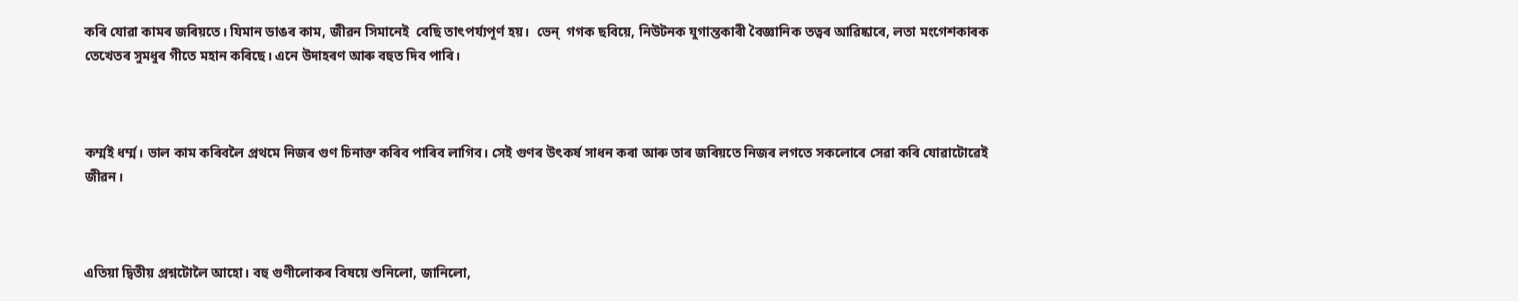কৰি যোৱা কামৰ জৰিয়তে। যিমান ডাঙৰ কাম, জীৱন সিমানেই  বেছি তাৎপৰ্য্যপূৰ্ণ হয়।  ভেন্‌  গগক ছবিয়ে, নিউটনক যুগান্তকাৰী বৈজ্ঞানিক তত্বৰ আৱিষ্কাৰে, লতা মংগেশকাৰক তেখেতৰ সুমধুৰ গীতে মহান কৰিছে। এনে উদাহৰণ আৰু বহুত দিব পাৰি।



কৰ্ম্মই ধৰ্ম্ম। ভাল কাম কৰিবলৈ প্ৰথমে নিজৰ গুণ চিনাক্ত কৰিব পাৰিব লাগিব। সেই গুণৰ উৎকৰ্ষ সাধন কৰা আৰু তাৰ জৰিয়তে নিজৰ লগতে সকলোৰে সেৱা কৰি যোৱাটোৱেই জীৱন।



এতিয়া দ্বিতীয় প্ৰশ্নটোলৈ আহো। বহু গুণীলোকৰ বিষয়ে শুনিলো, জানিলো,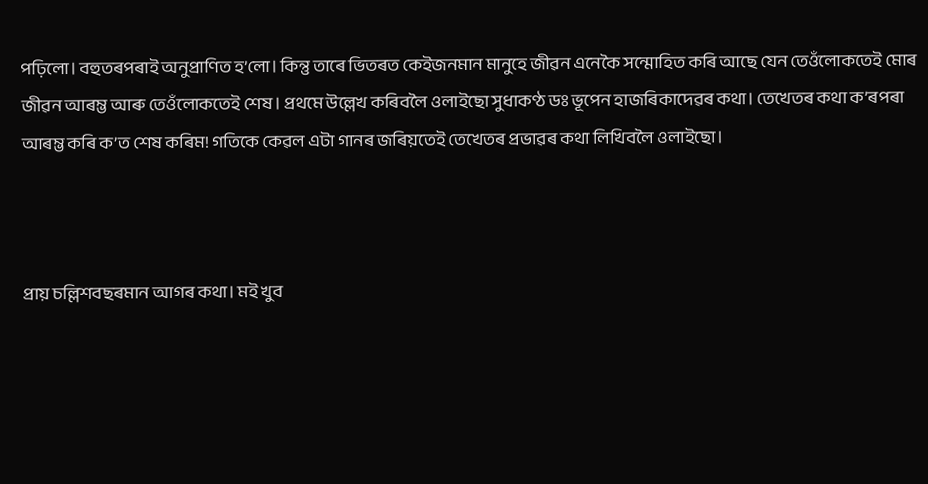পঢ়িলো। বহুতৰপৰাই অনুপ্ৰাণিত হ’লো। কিন্তু তাৰে ভিতৰত কেইজনমান মানুহে জীৱন এনেকৈ সন্মোহিত কৰি আছে যেন তেওঁলোকতেই মোৰ জীৱন আৰম্ভ আৰু তেওঁলোকতেই শেষ। প্ৰথমে উল্লেখ কৰিবলৈ ওলাইছো সুধাকণ্ঠ ডঃ ভূপেন হাজৰিকাদেৱৰ কথা। তেখেতৰ কথা ক’ৰপৰা আৰম্ভ কৰি ক’ত শেষ কৰিম! গতিকে কেৱল এটা গানৰ জৰিয়তেই তেখেতৰ প্ৰভাৱৰ কথা লিখিবলৈ ওলাইছো।



প্ৰায় চল্লিশবছৰমান আগৰ কথা। মই খুব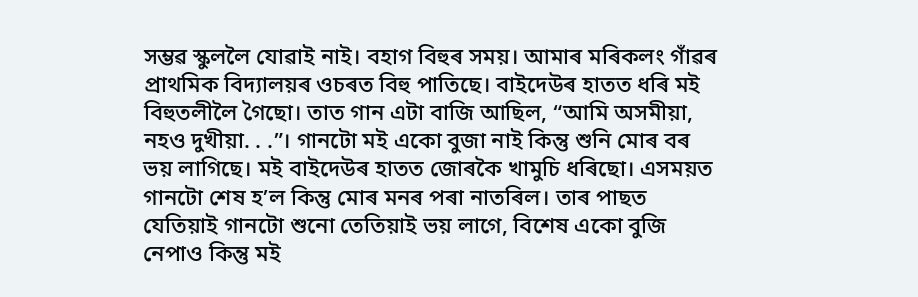সম্ভৱ স্কুললৈ যোৱাই নাই। বহাগ বিহুৰ সময়। আমাৰ মৰিকলং গাঁৱৰ প্ৰাথমিক বিদ্যালয়ৰ ওচৰত বিহু পাতিছে। বাইদেউৰ হাতত ধৰি মই বিহুতলীলৈ গৈছো। তাত গান এটা বাজি আছিল, “আমি অসমীয়া, নহও দুখীয়া. . .”। গানটো মই একো বুজা নাই কিন্তু শুনি মোৰ বৰ ভয় লাগিছে। মই বাইদেউৰ হাতত জোৰকৈ খামুচি ধৰিছো। এসময়ত গানটো শেষ হ’ল কিন্তু মোৰ মনৰ পৰা নাতৰিল। তাৰ পাছত যেতিয়াই গানটো শুনো তেতিয়াই ভয় লাগে, বিশেষ একো বুজি নেপাও কিন্তু মই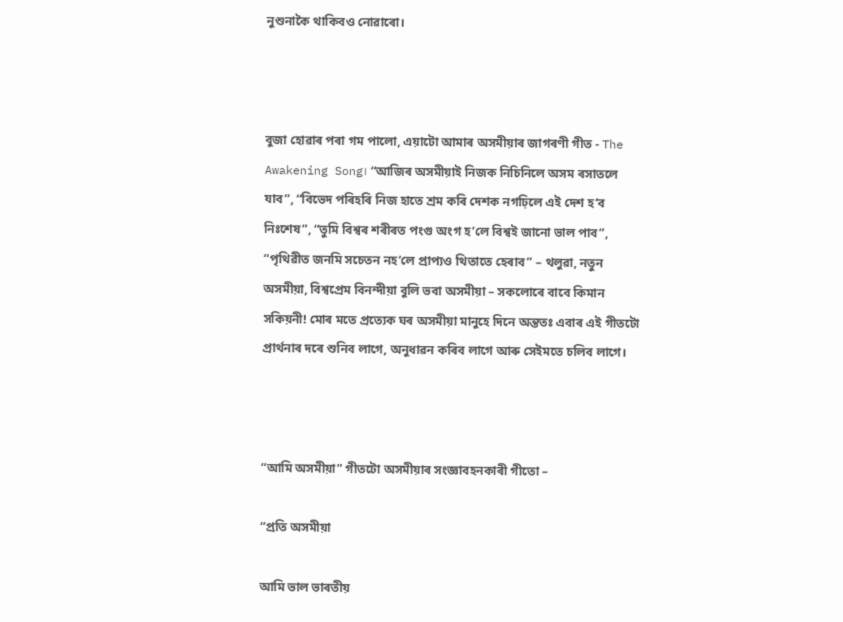নুশুনাকৈ থাকিবও নোৱাৰো।



বুজা হোৱাৰ পৰা গম পালো, এয়াটো আমাৰ অসমীয়াৰ জাগৰণী গীত - The Awakening Song। “আজিৰ অসমীয়াই নিজক নিচিনিলে অসম ৰসাতলে যাব”, “বিভেদ পৰিহৰি নিজ হাতে শ্ৰম কৰি দেশক নগঢ়িলে এই দেশ হ’ব নিঃশেষ”, “তুমি বিশ্বৰ শৰীৰত পংগু অংগ হ’লে বিশ্বই জানো ভাল পাব”, “পৃথিৱীত জনমি সচেতন নহ’লে প্ৰাপ্যও থিতাতে হেৰাব” – থলুৱা, নতুন অসমীয়া, বিশ্বপ্ৰেম বিনন্দীয়া বুলি ভবা অসমীয়া – সকলোৰে বাবে কিমান সকিয়নী! মোৰ মতে প্ৰত্যেক ঘৰ অসমীয়া মানুহে দিনে অন্ততঃ এবাৰ এই গীতটো প্ৰাৰ্থনাৰ দৰে শুনিব লাগে, অনুধাৱন কৰিব লাগে আৰু সেইমতে চলিব লাগে।



“আমি অসমীয়া” গীতটো অসমীয়াৰ সংজ্ঞাবহনকাৰী গীতো –

“প্ৰতি অসমীয়া

আমি ভাল ভাৰতীয়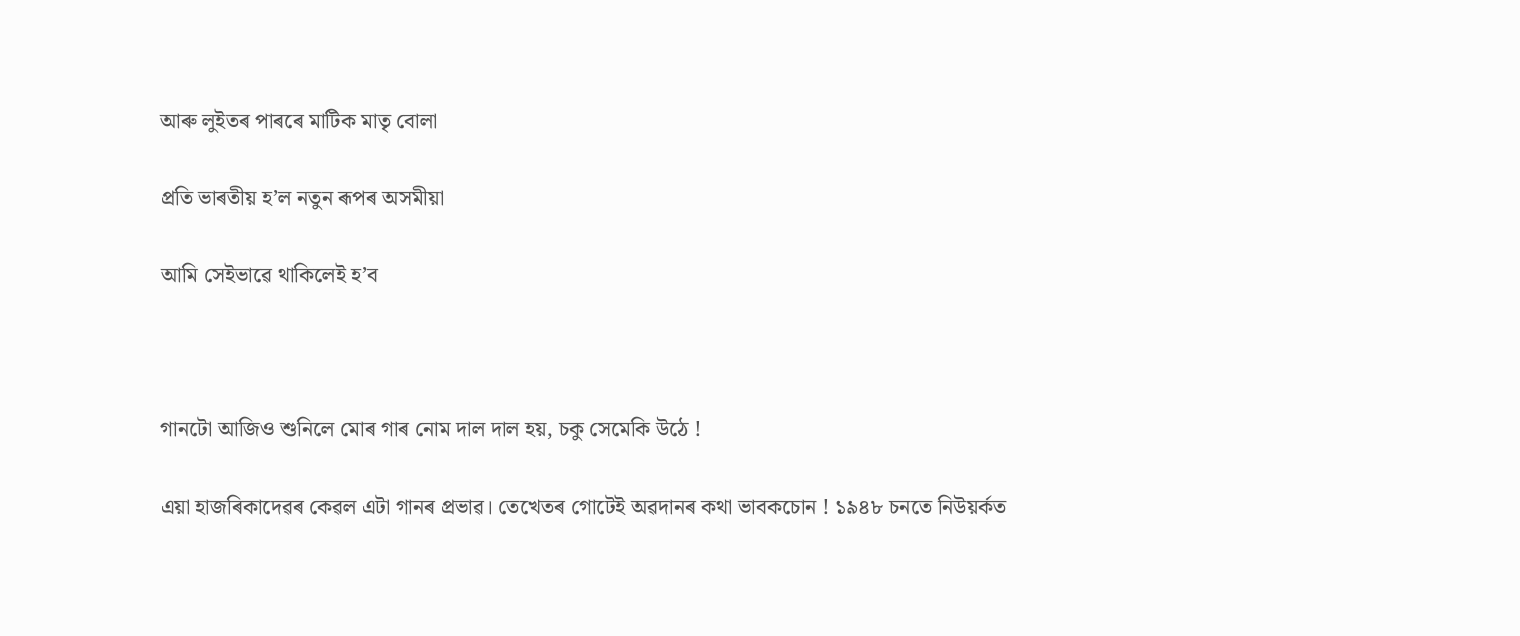আৰু লুইতৰ পাৰৰে মাটিক মাতৃ বোলা

প্ৰতি ভাৰতীয় হ’ল নতুন ৰূপৰ অসমীয়া

আমি সেইভাৱে থাকিলেই হ’ব



গানটো আজিও শুনিলে মোৰ গাৰ নোম দাল দাল হয়, চকু সেমেকি উঠে !

এয়া হাজৰিকাদেৱৰ কেৱল এটা গানৰ প্ৰভাৱ। তেখেতৰ গোটেই অৱদানৰ কথা ভাবকচোন ! ১৯৪৮ চনতে নিউয়ৰ্কত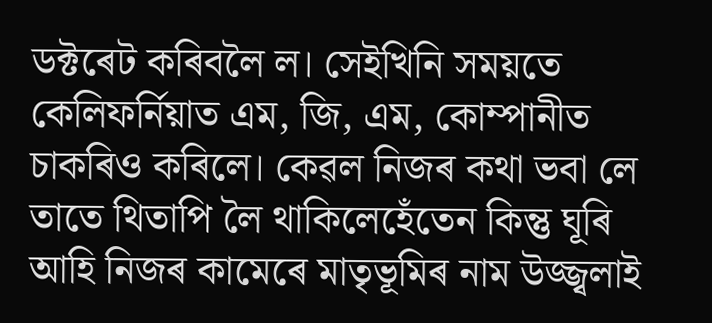ডক্টৰেট কৰিবলৈ ল। সেইখিনি সময়তে কেলিফৰ্নিয়াত এম, জি, এম, কোম্পানীত চাকৰিও কৰিলে। কেৱল নিজৰ কথা ভবা লে তাতে থিতাপি লৈ থাকিলেহেঁতেন কিন্তু ঘূৰি আহি নিজৰ কামেৰে মাতৃভূমিৰ নাম উজ্জ্বলাই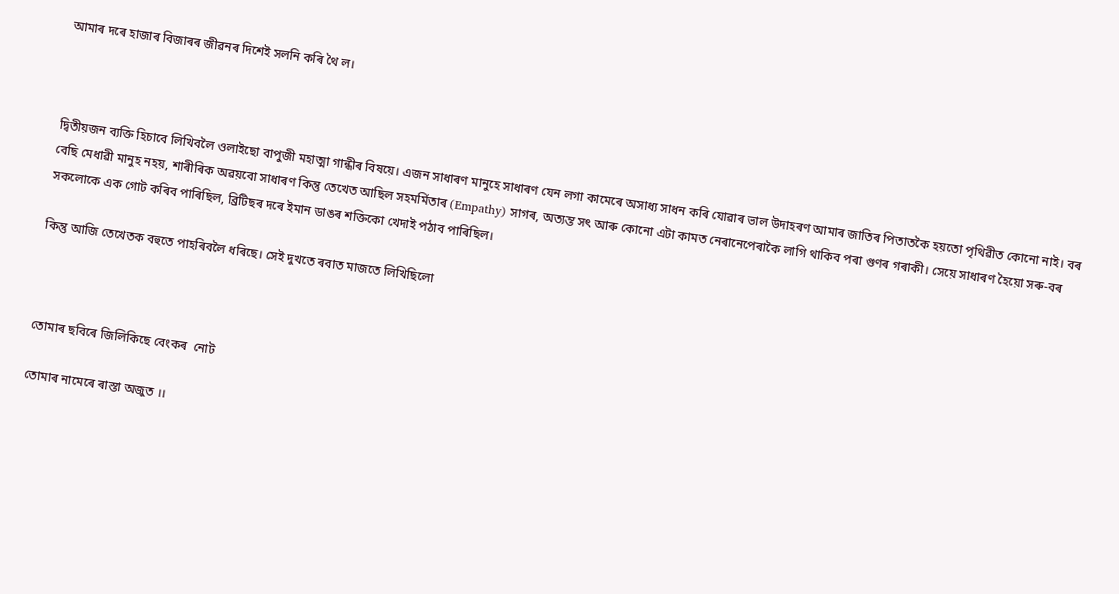আমাৰ দৰে হাজাৰ বিজাৰৰ জীৱনৰ দিশেই সলনি কৰি থৈ ল।



দ্বিতীয়জন ব্যক্তি হিচাবে লিখিবলৈ ওলাইছো বাপুজী মহাত্মা গান্ধীৰ বিষয়ে। এজন সাধাৰণ মানুহে সাধাৰণ যেন লগা কামেৰে অসাধ্য সাধন কৰি যোৱাৰ ভাল উদাহৰণ আমাৰ জাতিৰ পিতাতকৈ হয়তো পৃথিৱীত কোনো নাই। বৰ বেছি মেধাৱী মানুহ নহয়, শাৰীৰিক অৱয়বো সাধাৰণ কিন্তু তেখেত আছিল সহমৰ্মিতাৰ (Empathy) সাগৰ, অত্যন্ত সৎ আৰু কোনো এটা কামত নেৰানেপেৰাকৈ লাগি থাকিব পৰা গুণৰ গৰাকী। সেয়ে সাধাৰণ হৈয়ো সৰু-বৰ সকলোকে এক গোট কৰিব পাৰিছিল, ব্ৰিটিছৰ দৰে ইমান ডাঙৰ শক্তিকো খেদাই পঠাব পাৰিছিল।

কিন্তু আজি তেখেতক বহুতে পাহৰিবলৈ ধৰিছে। সেই দুখতে ৰবাত মাজতে লিখিছিলো



তোমাৰ ছবিৰে জিলিকিছে বেংকৰ  নোট

তোমাৰ নামেৰে ৰাস্তা অজুত ।।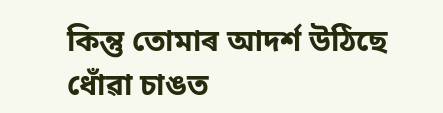কিন্তু তোমাৰ আদৰ্শ উঠিছে ধোঁৱা চাঙত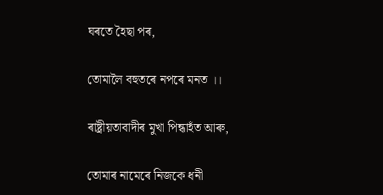ঘৰতে হৈছা পৰ,

তোমালৈ বহুতৰে নপৰে মনত ।।

ৰাষ্ট্ৰীয়তাবাদীৰ মুখা পিন্ধাহঁত আৰু,

তোমাৰ নামেৰে নিজকে ধনী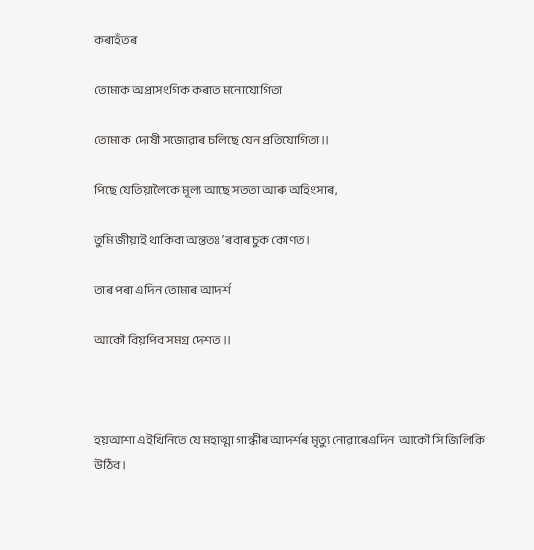কৰাহঁতৰ

তোমাক অপ্রাসংগিক কৰাত মনোযোগিতা

তোমাক  দোষী সজোৱাৰ চলিছে যেন প্ৰতিযোগিতা।।

পিছে যেতিয়ালৈকে মূল্য আছে সততা আৰু অহিংসাৰ,

তুমি জীয়াই থাকিবা অন্ততঃ ʼৰবাৰ চুক কোণত।

তাৰ পৰা এদিন তোমাৰ আদৰ্শ

আকৌ বিয়পিব সমগ্ৰ দেশত ।।



হয়আশা এইখিনিতে যে মহাত্মা গান্ধীৰ আদৰ্শৰ মৃত্যু নোৱাৰেএদিন  আকৌ সি জিলিকি উঠিব।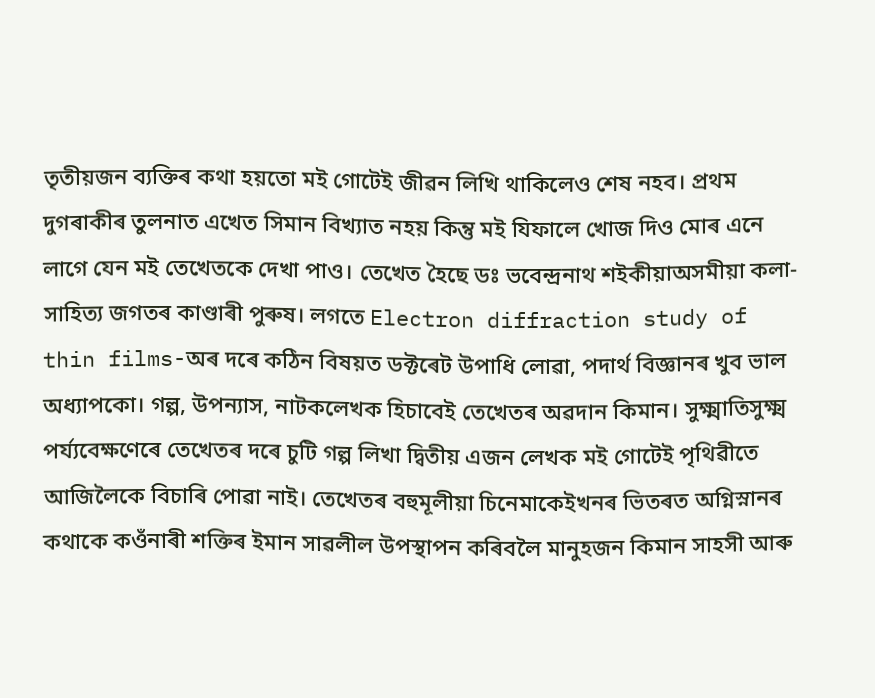তৃতীয়জন ব্যক্তিৰ কথা হয়তো মই গোটেই জীৱন লিখি থাকিলেও শেষ নহব। প্ৰথম দুগৰাকীৰ তুলনাত এখেত সিমান বিখ্যাত নহয় কিন্তু মই যিফালে খোজ দিও মোৰ এনে লাগে যেন মই তেখেতকে দেখা পাও। তেখেত হৈছে ডঃ ভবেন্দ্ৰনাথ শইকীয়াঅসমীয়া কলা-সাহিত্য জগতৰ কাণ্ডাৰী পুৰুষ। লগতে Electron diffraction study of thin films-অৰ দৰে কঠিন বিষয়ত ডক্টৰেট উপাধি লোৱা, পদাৰ্থ বিজ্ঞানৰ খুব ভাল অধ্যাপকো। গল্প, উপন্যাস, নাটকলেখক হিচাবেই তেখেতৰ অৱদান কিমান। সুক্ষ্মাতিসুক্ষ্ম পৰ্য্যবেক্ষণেৰে তেখেতৰ দৰে চুটি গল্প লিখা দ্বিতীয় এজন লেখক মই গোটেই পৃথিৱীতে আজিলৈকে বিচাৰি পোৱা নাই। তেখেতৰ বহুমূলীয়া চিনেমাকেইখনৰ ভিতৰত অগ্নিস্নানৰ কথাকে কওঁনাৰী শক্তিৰ ইমান সাৱলীল উপস্থাপন কৰিবলৈ মানুহজন কিমান সাহসী আৰু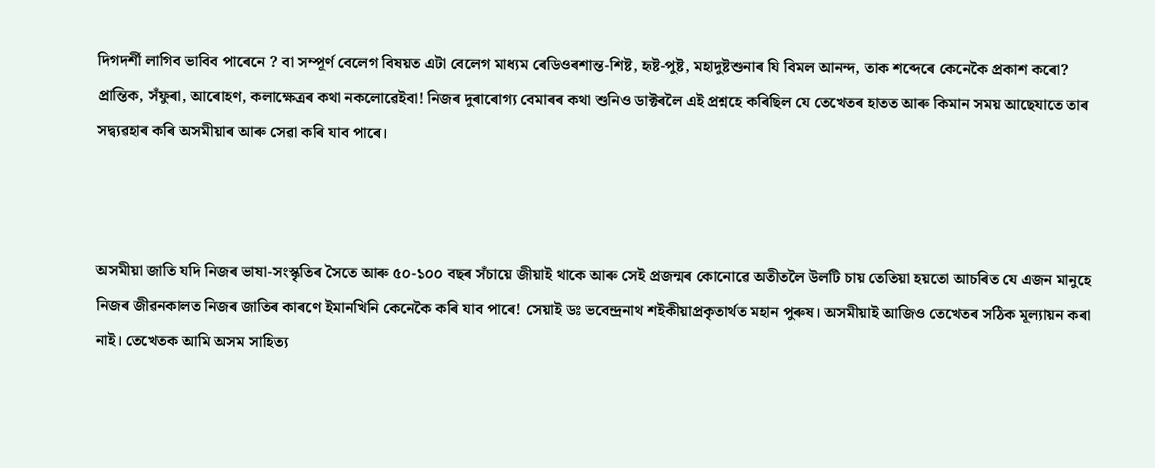দিগদৰ্শী লাগিব ভাবিব পাৰেনে ? বা সম্পূৰ্ণ বেলেগ বিষয়ত এটা বেলেগ মাধ্যম ৰেডিওৰশান্ত-শিষ্ট, হৃষ্ট-পুষ্ট, মহাদুষ্টশুনাৰ যি বিমল আনন্দ, তাক শব্দেৰে কেনেকৈ প্ৰকাশ কৰো? প্ৰান্তিক, সঁফুৰা, আৰোহণ, কলাক্ষেত্ৰৰ কথা নকলোৱেইবা! নিজৰ দুৰাৰোগ্য বেমাৰৰ কথা শুনিও ডাক্টৰলৈ এই প্ৰশ্নহে কৰিছিল যে তেখেতৰ হাতত আৰু কিমান সময় আছেযাতে তাৰ সদ্ব্যৱহাৰ কৰি অসমীয়াৰ আৰু সেৱা কৰি যাব পাৰে।



অসমীয়া জাতি যদি নিজৰ ভাষা-সংস্কৃতিৰ সৈতে আৰু ৫০-১০০ বছৰ সঁচায়ে জীয়াই থাকে আৰু সেই প্ৰজন্মৰ কোনোৱে অতীতলৈ উলটি চায় তেতিয়া হয়তো আচৰিত যে এজন মানুহে নিজৰ জীৱনকালত নিজৰ জাতিৰ কাৰণে ইমানখিনি কেনেকৈ কৰি যাব পাৰে! সেয়াই ডঃ ভবেন্দ্ৰনাথ শইকীয়াপ্ৰকৃতাৰ্থত মহান পুৰুষ। অসমীয়াই আজিও তেখেতৰ সঠিক মূল্যায়ন কৰা নাই। তেখেতক আমি অসম সাহিত্য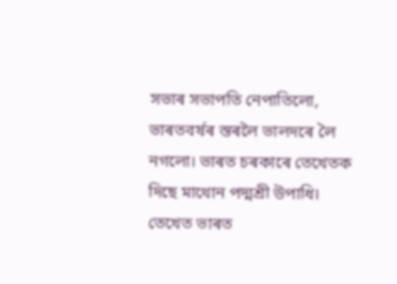সভাৰ সভাপতি নেপাতিলো, ভাৰতবৰ্ষৰ স্তৰলৈ ভালদৰে লৈ নগলো। ভাৰত চৰকাৰে তেখেতক দিছে মাথোন পদ্মশ্ৰী উপাধি। তেখেত ভাৰত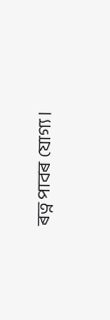ৰত্ন পাবৰ যোগ্য।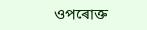ওপৰোক্ত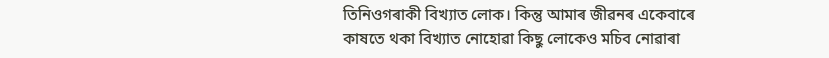তিনিওগৰাকী বিখ্যাত লোক। কিন্তু আমাৰ জীৱনৰ একেবাৰে কাষতে থকা বিখ্যাত নোহোৱা কিছু লোকেও মচিব নোৱাৰা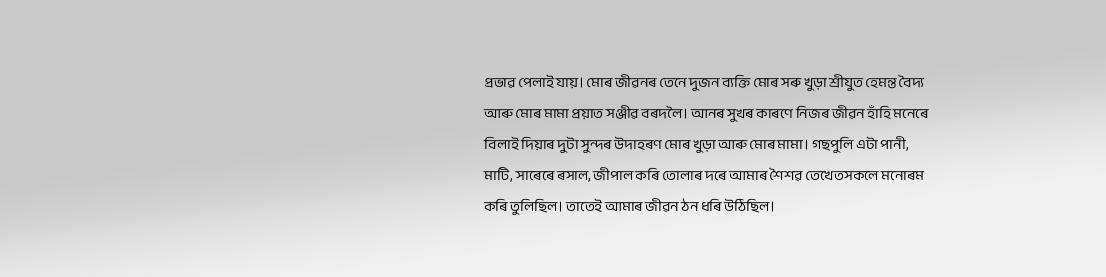প্ৰভাৱ পেলাই যায়। মোৰ জীৱনৰ তেনে দুজন ব্যক্তি মোৰ সৰু খুড়া শ্ৰীযুত হেমন্ত বৈদ্য আৰু মোৰ মামা প্ৰয়াত সঞ্জীৱ বৰদলৈ। আনৰ সুখৰ কাৰণে নিজৰ জীৱন হাঁহি মনেৰে বিলাই দিয়াৰ দুটা সুন্দৰ উদাহৰণ মোৰ খুড়া আৰু মোৰ মামা। গছপুলি এটা পানী, মাটি, সাৰেৰে ৰসাল, জীপাল কৰি তোলাৰ দৰে আমাৰ শৈশৱ তেখেতসকলে মনোৰম কৰি তুলিছিল। তাতেই আমাৰ জীৱন ঠন ধৰি উঠিছিল।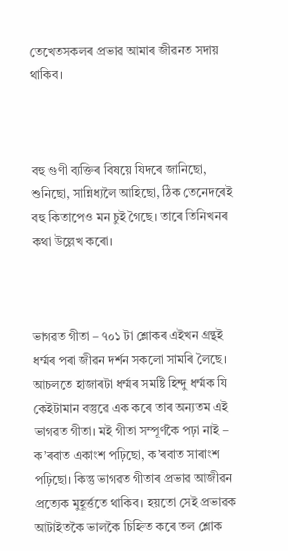তেখেতসকলৰ প্ৰভাৱ আমাৰ জীৱনত সদায় থাকিব।



বহু গুণী ব্যক্তিৰ বিষয়ে যিদৰে জানিছো, শুনিছো, সান্নিধ্যলৈ আহিছো, ঠিক তেনেদৰেই বহু কিতাপেও মন চুই গৈছে। তাৰে তিনিখনৰ কথা উল্লেখ কৰো।



ভাগৱত গীতা – ৭০১ টা শ্লোকৰ এইখন গ্ৰন্থই ধৰ্ম্মৰ পৰা জীৱন দৰ্শন সকলো সামৰি লৈছে। আচলতে হাজাৰটা ধৰ্ম্মৰ সমষ্টি হিন্দু ধৰ্ম্মক যি কেইটামান বস্তুৱে এক কৰে তাৰ অন্যতম এই ভাগৱত গীতা। মই গীতা সম্পূৰ্ণকৈ পঢ়া নাই – ক’ৰবাত একাংশ পঢ়িছো, ক’ৰবাত সাৰাংশ পঢ়িছো। কিন্তু ভাগৱত গীতাৰ প্ৰভাৱ আজীৱন প্ৰত্যেক মুহূৰ্ত্ততে থাকিব। হয়তো সেই প্ৰভাৱক আটাইতকৈ ভালকৈ চিহ্নিত কৰে তল শ্লোক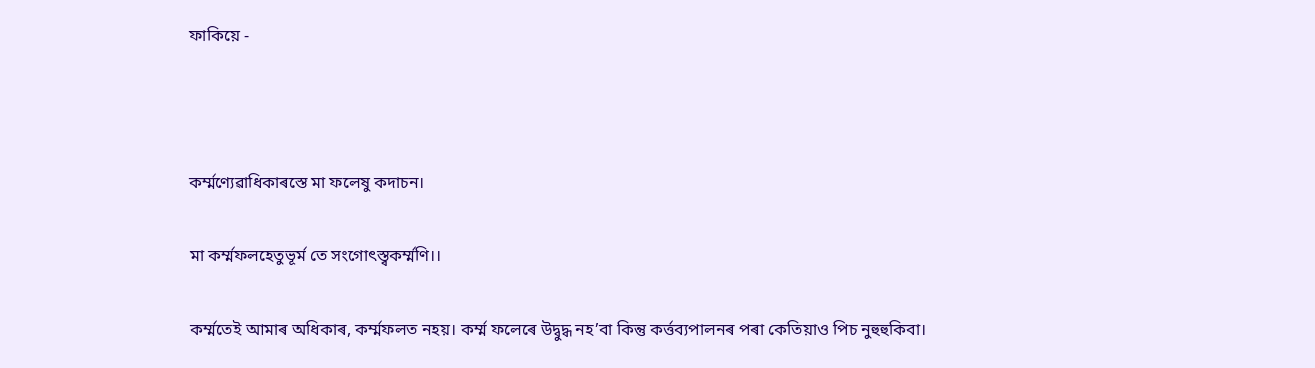ফাকিয়ে -



কৰ্ম্মণ্যেৱাধিকাৰস্তে মা ফলেষু কদাচন।

মা কৰ্ম্মফলহেতুভূৰ্ম তে সংগোৎস্ত্বকৰ্ম্মণি।।

কৰ্ম্মতেই আমাৰ অধিকাৰ, কৰ্ম্মফলত নহয়। কৰ্ম্ম ফলেৰে উদ্বুদ্ধ নহ’বা কিন্তু কৰ্ত্তব্যপালনৰ পৰা কেতিয়াও পিচ নুহুহুকিবা।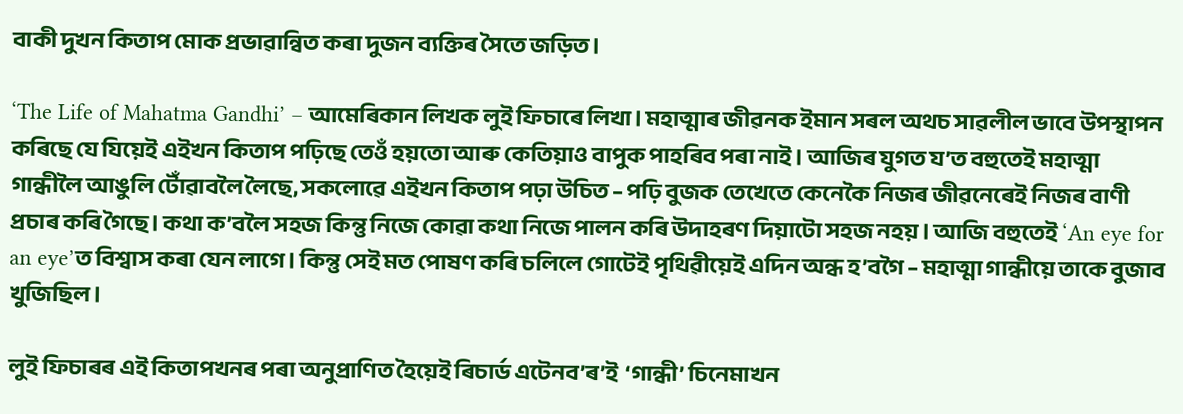বাকী দুখন কিতাপ মোক প্ৰভাৱান্বিত কৰা দুজন ব্যক্তিৰ সৈতে জড়িত।

‘The Life of Mahatma Gandhi’ – আমেৰিকান লিখক লুই ফিচাৰে লিখা। মহাত্মাৰ জীৱনক ইমান সৰল অথচ সাৱলীল ভাবে উপস্থাপন কৰিছে যে যিয়েই এইখন কিতাপ পঢ়িছে তেওঁ হয়তো আৰু কেতিয়াও বাপুক পাহৰিব পৰা নাই। আজিৰ যুগত য’ত বহুতেই মহাত্মা গান্ধীলৈ আঙুলি টোঁৱাবলৈ লৈছে, সকলোৱে এইখন কিতাপ পঢ়া উচিত – পঢ়ি বুজক তেখেতে কেনেকৈ নিজৰ জীৱনেৰেই নিজৰ বাণী প্ৰচাৰ কৰি গৈছে। কথা ক’বলৈ সহজ কিন্তু নিজে কোৱা কথা নিজে পালন কৰি উদাহৰণ দিয়াটো সহজ নহয়। আজি বহুতেই ‘An eye for an eye’ত বিশ্বাস কৰা যেন লাগে। কিন্তু সেই মত পোষণ কৰি চলিলে গোটেই পৃথিৱীয়েই এদিন অন্ধ হ’বগৈ – মহাত্মা গান্ধীয়ে তাকে বুজাব খুজিছিল।

লুই ফিচাৰৰ এই কিতাপখনৰ পৰা অনুপ্ৰাণিত হৈয়েই ৰিচাৰ্ড এটেনব’ৰ’ই  ‘গান্ধী’ চিনেমাখন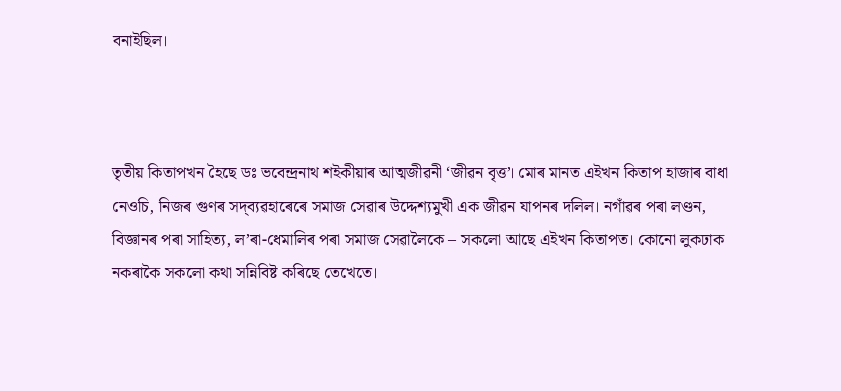বনাইছিল।



তৃতীয় কিতাপখন হৈছে ডঃ ভবেন্দ্ৰনাথ শইকীয়াৰ আত্মজীৱনী ‘জীৱন বৃত্ত’। মোৰ মানত এইখন কিতাপ হাজাৰ বাধা নেওচি, নিজৰ গুণৰ সদ্‌ব্যৱহাৰেৰে সমাজ সেৱাৰ উদ্দেশ্যমুখী এক জীৱন যাপনৰ দলিল। নগাঁৱৰ পৰা লণ্ডন, বিজ্ঞানৰ পৰা সাহিত্য, ল’ৰা-ধেমালিৰ পৰা সমাজ সেৱালৈকে – সকলো আছে এইখন কিতাপত। কোনো লুকঢাক নকৰাকৈ সকলো কথা সন্নিবিষ্ট কৰিছে তেখেতে।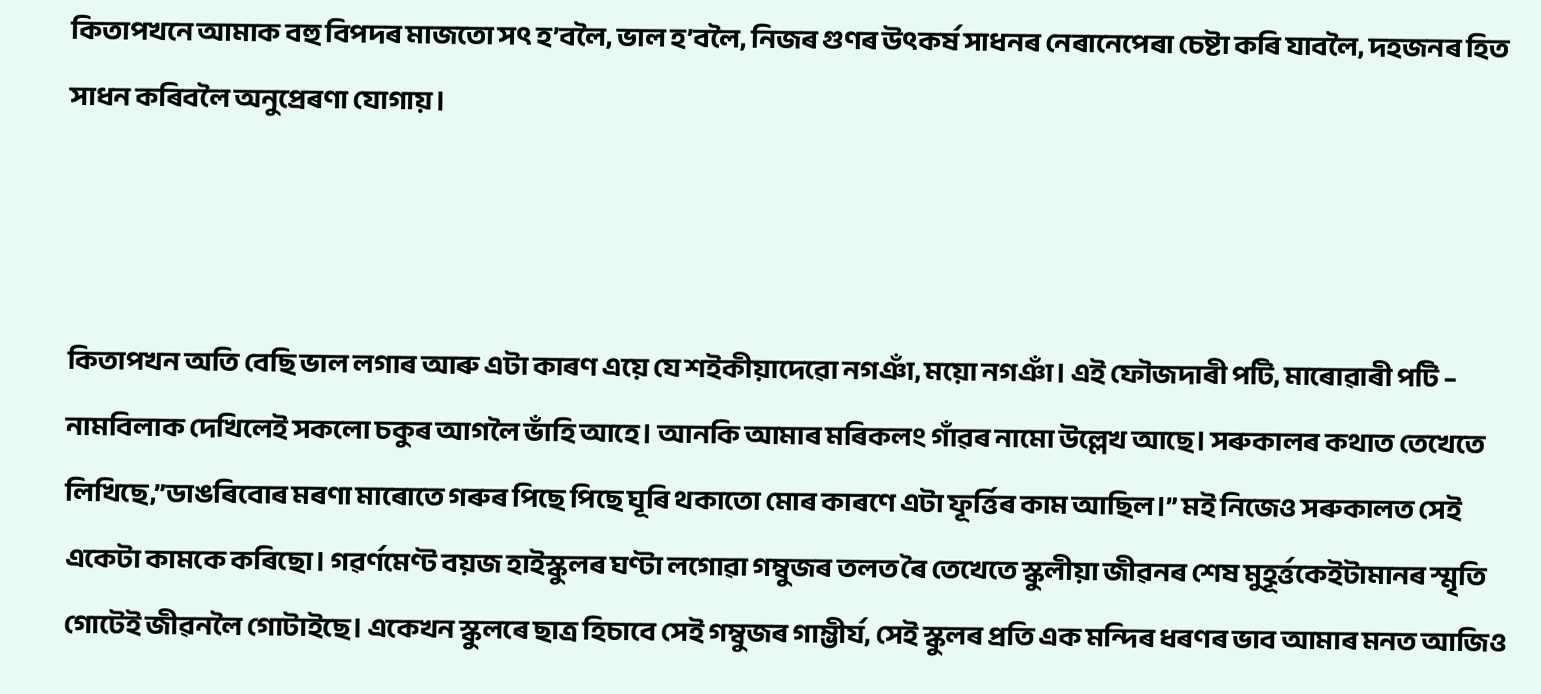কিতাপখনে আমাক বহু বিপদৰ মাজতো সৎ হ’বলৈ, ভাল হ’বলৈ, নিজৰ গুণৰ উৎকৰ্ষ সাধনৰ নেৰানেপেৰা চেষ্টা কৰি যাবলৈ, দহজনৰ হিত সাধন কৰিবলৈ অনুপ্ৰেৰণা যোগায়।



কিতাপখন অতি বেছি ভাল লগাৰ আৰু এটা কাৰণ এয়ে যে শইকীয়াদেৱো নগঞাঁ, ময়ো নগঞাঁ। এই ফৌজদাৰী পটি, মাৰোৱাৰী পটি – নামবিলাক দেখিলেই সকলো চকুৰ আগলৈ ভাঁহি আহে। আনকি আমাৰ মৰিকলং গাঁৱৰ নামো উল্লেখ আছে। সৰুকালৰ কথাত তেখেতে লিখিছে,”ডাঙৰিবোৰ মৰণা মাৰোতে গৰুৰ পিছে পিছে ঘূৰি থকাতো মোৰ কাৰণে এটা ফূৰ্ত্তিৰ কাম আছিল।” মই নিজেও সৰুকালত সেই একেটা কামকে কৰিছো। গৱৰ্ণমেণ্ট বয়জ হাইস্কুলৰ ঘণ্টা লগোৱা গম্বুজৰ তলত ৰৈ তেখেতে স্কুলীয়া জীৱনৰ শেষ মুহূৰ্ত্তকেইটামানৰ স্মৃতি গোটেই জীৱনলৈ গোটাইছে। একেখন স্কুলৰে ছাত্ৰ হিচাবে সেই গম্বুজৰ গাম্ভীৰ্য, সেই স্কুলৰ প্ৰতি এক মন্দিৰ ধৰণৰ ভাব আমাৰ মনত আজিও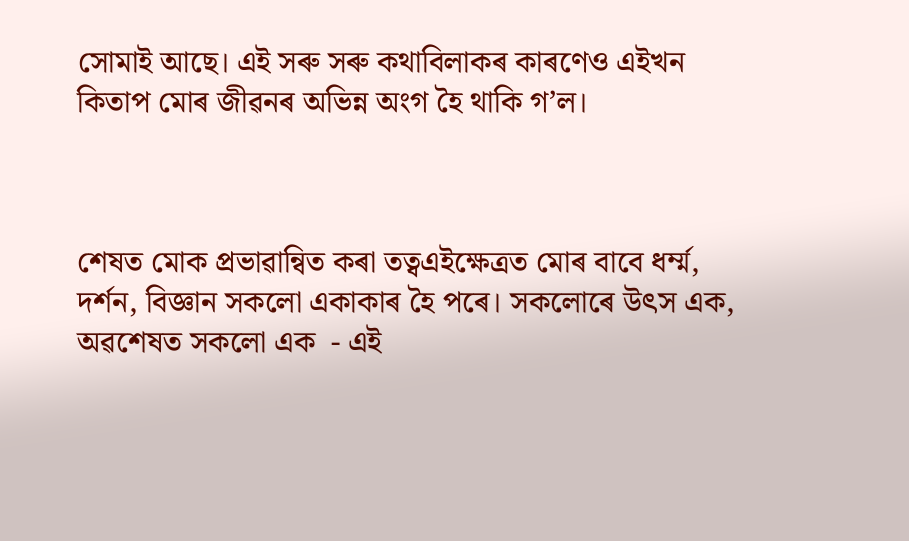সোমাই আছে। এই সৰু সৰু কথাবিলাকৰ কাৰণেও এইখন কিতাপ মোৰ জীৱনৰ অভিন্ন অংগ হৈ থাকি গ’ল।



শেষত মোক প্ৰভাৱান্বিত কৰা তত্বএইক্ষেত্ৰত মোৰ বাবে ধৰ্ম্ম, দৰ্শন, বিজ্ঞান সকলো একাকাৰ হৈ পৰে। সকলোৰে উৎস এক, অৱশেষত সকলো এক  - এই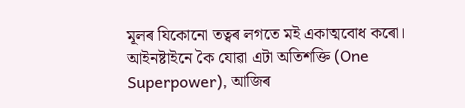মূলৰ যিকোনো তত্বৰ লগতে মই একাত্মবোধ কৰো। আইনষ্টাইনে কৈ যোৱা এটা অতিশক্তি (One Superpower), আজিৰ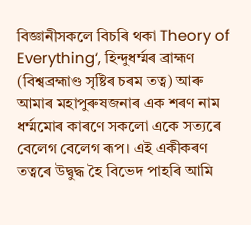বিজ্ঞানীসকলে বিচৰি থকা Theory of Everything‘, হিন্দুধৰ্ম্মৰ ব্ৰাহ্মণ (বিশ্বব্ৰহ্মাণ্ড সৃষ্টিৰ চৰম তত্ব) আৰু আমাৰ মহাপুৰুষজনাৰ এক শৰণ নাম ধৰ্ম্মমোৰ কাৰণে সকলো একে সত্যৰে বেলেগ বেলেগ ৰূপ। এই একীকৰণ তত্বৰে উদ্বুদ্ধ হৈ বিভেদ পাহৰি আমি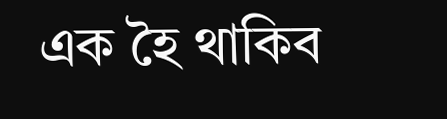এক হৈ থাকিব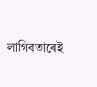লাগিবতাৰেই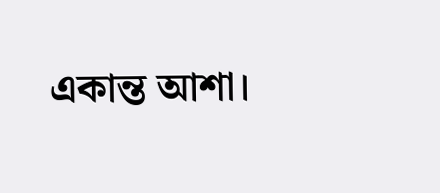একান্ত আশা।